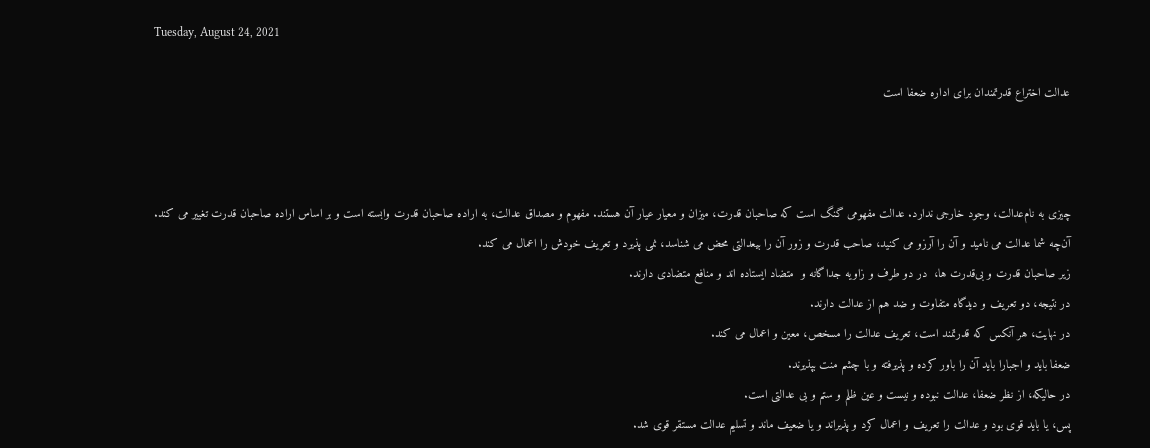Tuesday, August 24, 2021

عدالت اختراع قدرتمندان برای اداره ضعفا است



چیزی به نام‌عدالت، وجود خارجی ندارد. عدالت مفهومی گنگ است که صاحبان قدرت، میزان و معیار عیار آن هستند. مفهوم و مصداق عدالت، به اراده صاحبان قدرت وابسته است و بر اساس اراده صاحبان قدرت تغییر می کند.
آن‌چه شما عدالت می نامید و آن را آرزو می کنید، صاحب قدرت و زور آن را بیعدالتی محض می شناسد، نمی پذیرد و تعریف خودش را اعمال می کند.
زیر صاحبان قدرت و بی‌قدرت ها،  در دو طرف و زاویه جداگانه و  متضاد ایستاده اند و منافع متضادی دارند.
در نتیجه، دو تعریف و دیدگاه متفاوت و ضد هم از عدالت دارند.
در نهایت، هر آنکس که قدرتمند است، تعریف عدالت را مسخص، معین و اعمال می کند.
ضعفا باید و اجبارا باید آن را باور کرده و پذیرفته و با چشم منت بپذیرند.
در حالیکه، از نظر ضعفا، عدالت نبوده و نیست و عین ظلم و ستم و بی عدالتی است.
پس، یا باید قوی بود و عدالت را تعریف و اعمال کرد و پذیراند و یا ضعیف ماند و تسلیم عدالت مستقر قوی شد.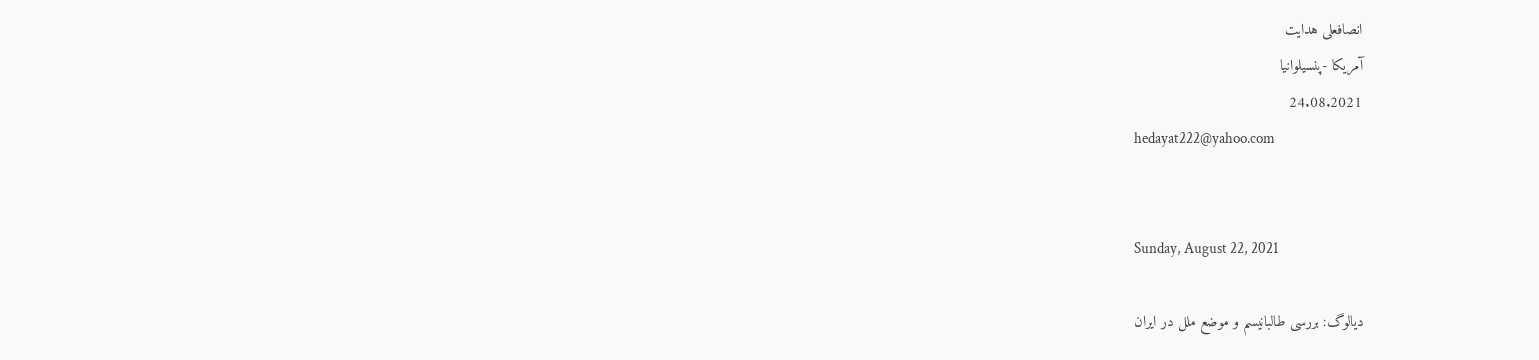انصافعلی هدایت
آمریکا -پنسیلوانیا
24.08.2021
hedayat222@yahoo.com


Sunday, August 22, 2021

دیالوگ: بررسی طالبانیسم و موضع ملل در ایران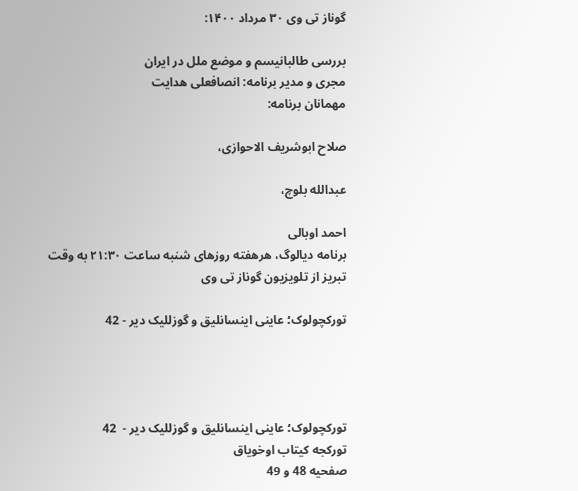گوناز تی وی ۳۰ مرداد ۱۴۰۰:

بررسی طالبانیسم و موضع ملل در ایران
مجری و مدیر برنامه: انصافعلی هدایت
مهمانان برنامه:

صلاح ابوشریف الاحوازی،

عبدالله بلوچ،

احمد اوبالی
برنامه دیالوگ، هرهفته روزهای شنبه ساعت ۲۱:۳۰ به وقت تبریز از تلویزیون گوناز تی وی

تورکچولوک؛ عاینی اینسانلیق و گوزللیک‌ دیر - 42




تورکچولوک؛ عاینی اینسانلیق و گوزللیک‌ دیر -  42
تورکجه کیتاب اوخویاق
صفحیه 48 و 49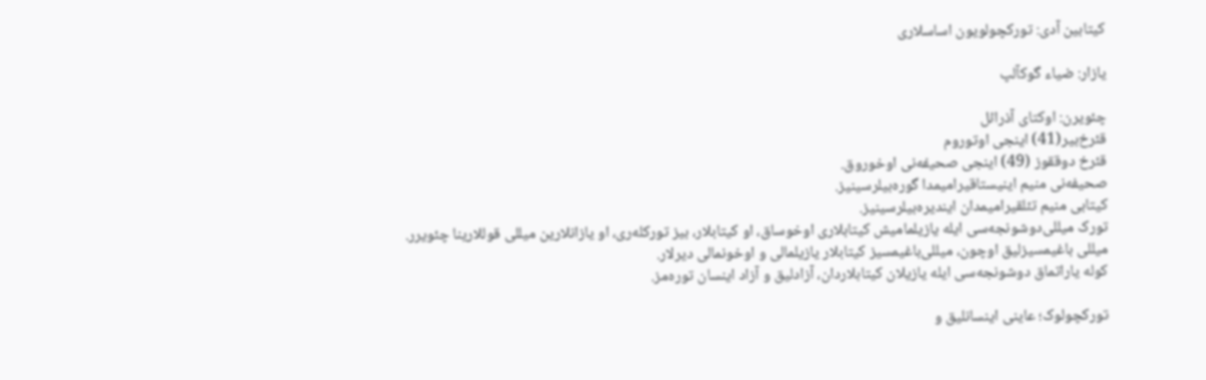کیتابین آدی: تورکچولویون اساسلاری

یازار: ضیاء گوکآلپ

چئویرن: اوکتای‌ آذرائل‌
قئرخ‌بیر(41) اینجی‌ اوتوروم‌
قئرخ دوققوز (49) اینجی صحیفه‌نی اوخوروق.
صحیفه‌نی منیم‌ اینیستاقیرامیمدا گوره‌بیلرسینیز.
کیتابی منیم تئلقیرامیمدان ایندیره‌بیلرسینیز.
تورک میللی‌دوشونجه‌سی ایله یازیلمامیش کیتابلاری اوخوساق، او کیتابلار، بیز تورکله‌ری، او یازانلارین میللی قوللارینا چئویرر.
میللی باغیمسیزلیق اوچون، میللی‌باغیمسیز‌ کیتابلار یازیلمالی‌ و اوخونمالی دیرلار.
کوله یاراتماق‌ دوشونجه‌سی‌ ایله یازیلان‌ کیتابلاردان، آزادلیق‌ و آزاد اینسان‌ توره‌مز.

تورکچولوک؛ عاینی اینسانلیق و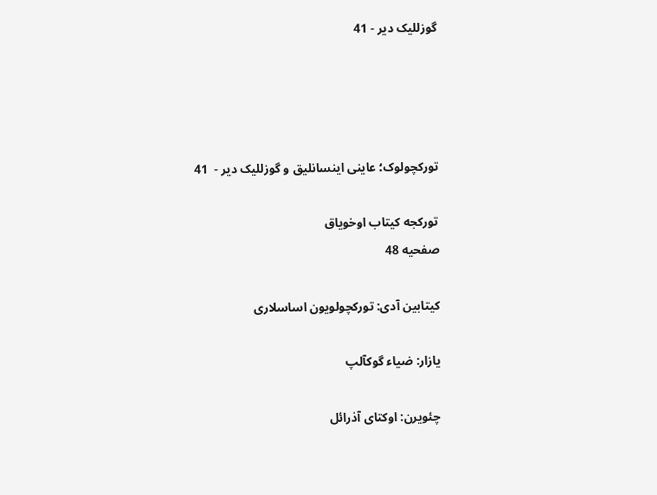گوزللیک‌ دیر - 41




تورکچولوک؛ عاینی اینسانلیق و گوزللیک‌ دیر -  41

تورکجه کیتاب اوخویاق
صفحیه 48

کیتابین آدی: تورکچولویون اساسلاری

یازار: ضیاء گوکآلپ

چئویرن: اوکتای‌ آذرائل‌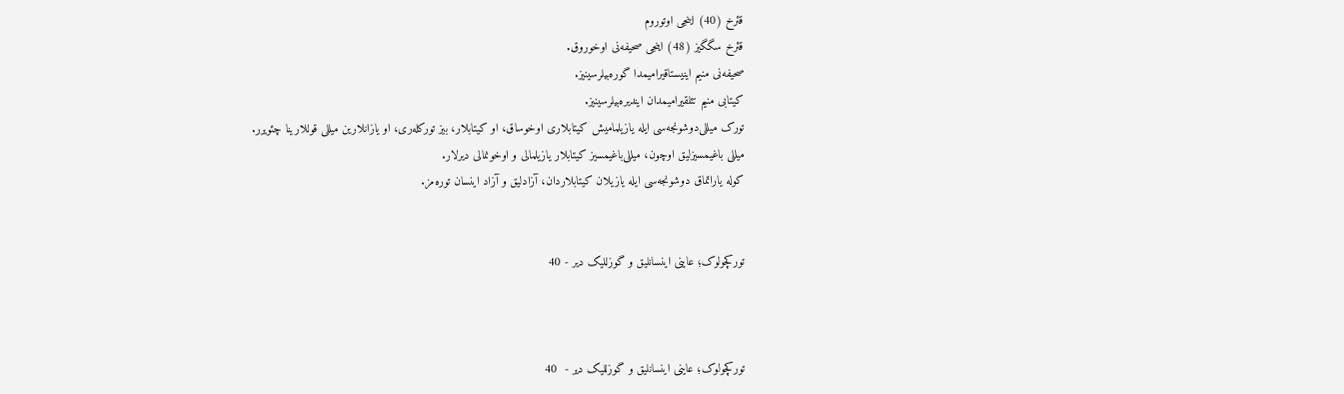قئرخ (40) اینجی‌ اوتوروم‌
قئرخ سگگیز (48) اینجی صحیفه‌نی اوخوروق.
صحیفه‌نی منیم‌ اینیستاقیرامیمدا گوره‌بیلرسینیز.
کیتابی منیم تئلقیرامیمدان ایندیره‌بیلرسینیز.
تورک میللی‌دوشونجه‌سی ایله یازیلمامیش کیتابلاری اوخوساق، او کیتابلار، بیز تورکله‌ری، او یازانلارین میللی قوللارینا چئویرر.
میللی باغیمسیزلیق اوچون، میللی‌باغیمسیز‌ کیتابلار یازیلمالی‌ و اوخونمالی دیرلار.
کوله یاراتماق‌ دوشونجه‌سی‌ ایله یازیلان‌ کیتابلاردان، آزادلیق‌ و آزاد اینسان‌ توره‌مز.


تورکچولوک؛ عاینی اینسانلیق و گوزللیک‌ دیر - 40



تورکچولوک؛ عاینی اینسانلیق و گوزللیک‌ دیر -  40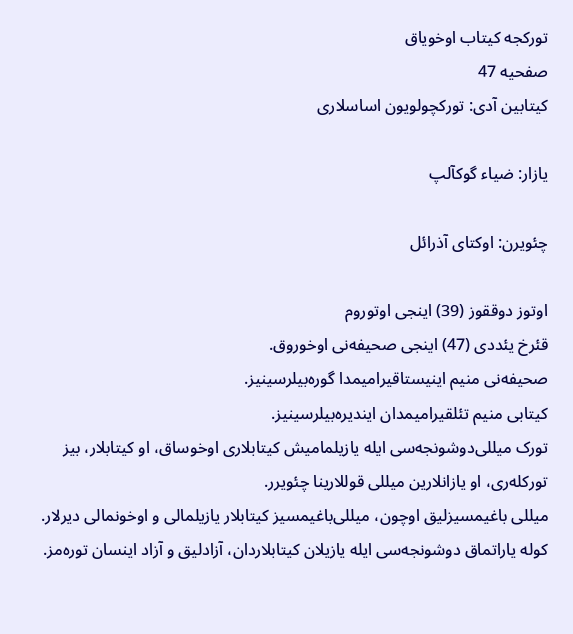تورکجه کیتاب اوخویاق
صفحیه 47
کیتابین آدی: تورکچولویون اساسلاری

یازار: ضیاء گوکآلپ

چئویرن: اوکتای‌ آذرائل‌

اوتوز‌‌ دوققوز (39) اینجی‌ اوتوروم‌
قئرخ یئددی (47) اینجی صحیفه‌نی اوخوروق.
صحیفه‌نی منیم‌ اینیستاقیرامیمدا گوره‌بیلرسینیز.
کیتابی منیم تئلقیرامیمدان ایندیره‌بیلرسینیز.
تورک میللی‌دوشونجه‌سی ایله یازیلمامیش کیتابلاری اوخوساق، او کیتابلار، بیز تورکله‌ری، او یازانلارین میللی قوللارینا چئویرر.
میللی باغیمسیزلیق اوچون، میللی‌باغیمسیز‌ کیتابلار یازیلمالی‌ و اوخونمالی دیرلار.
کوله یاراتماق‌ دوشونجه‌سی‌ ایله یازیلان‌ کیتابلاردان، آزادلیق‌ و آزاد اینسان‌ توره‌مز.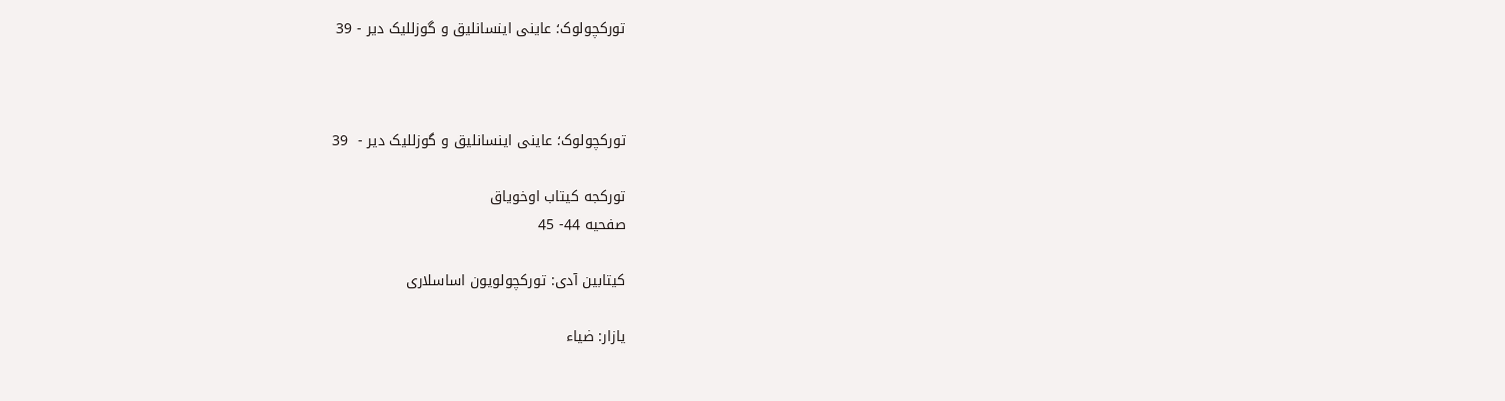تورکچولوک؛ عاینی اینسانلیق و گوزللیک‌ دیر - 39



تورکچولوک؛ عاینی اینسانلیق و گوزللیک‌ دیر -  39

تورکجه کیتاب اوخویاق
صفحیه 44- 45

کیتابین آدی: تورکچولویون اساسلاری

یازار: ضیاء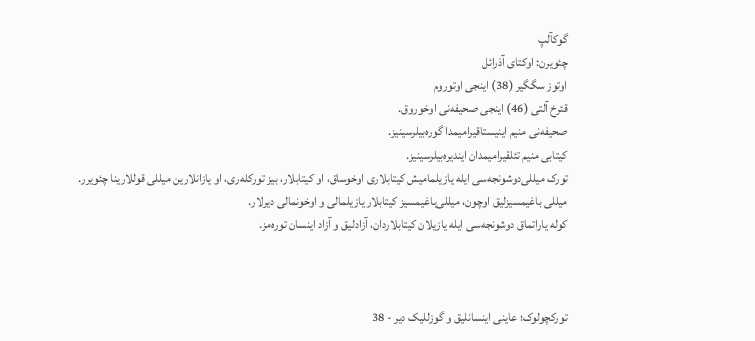گوکآلپ
چئویرن: اوکتای‌ آذرائل‌
اوتوز‌‌ سگگیر (38) اینجی‌ اوتوروم‌
قئرخ آلتی (46) اینجی صحیفه‌نی اوخوروق.
صحیفه‌نی منیم‌ اینیستاقیرامیمدا گوره‌بیلرسینیز.
کیتابی منیم تئلقیرامیمدان ایندیره‌بیلرسینیز.
تورک میللی‌دوشونجه‌سی ایله یازیلمامیش کیتابلاری اوخوساق، او کیتابلار، بیز تورکله‌ری، او یازانلارین میللی قوللارینا چئویرر.
میللی باغیمسیزلیق اوچون، میللی‌باغیمسیز‌ کیتابلار یازیلمالی‌ و اوخونمالی دیرلار.
کوله یاراتماق‌ دوشونجه‌سی‌ ایله یازیلان‌ کیتابلاردان، آزادلیق‌ و آزاد اینسان‌ توره‌مز.



تورکچولوک؛ عاینی اینسانلیق و گوزللیک‌ دیر - 38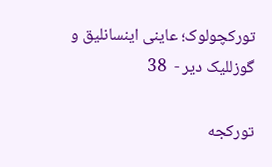تورکچولوک؛ عاینی اینسانلیق و گوزللیک‌ دیر -  38

تورکجه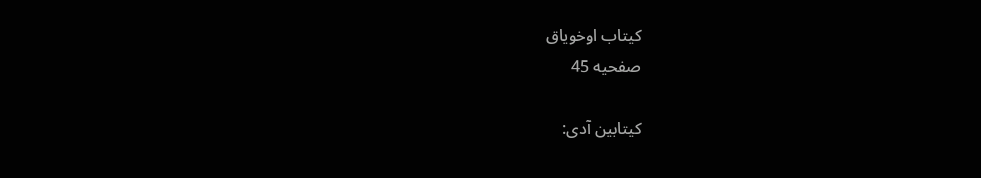کیتاب اوخویاق
صفحیه 45

کیتابین آدی: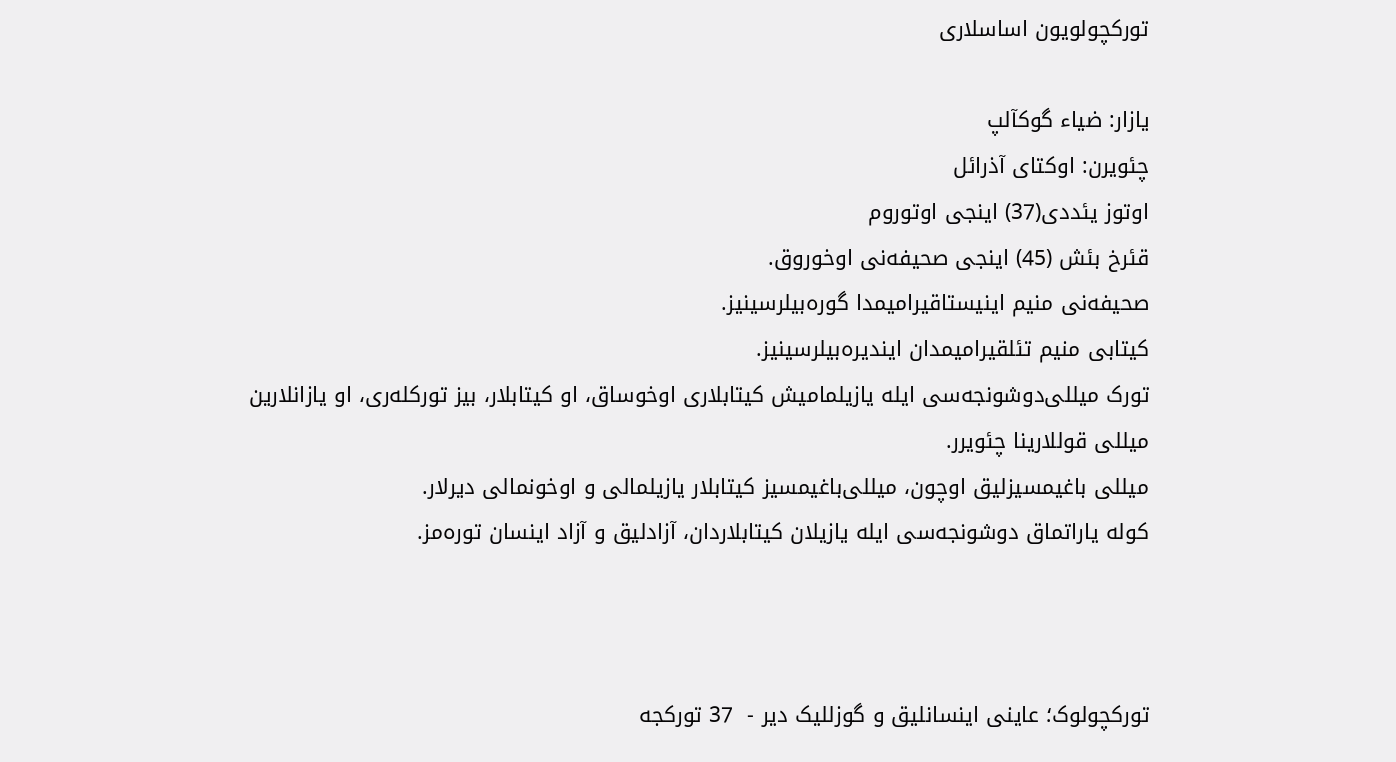تورکچولویون اساسلاری

یازار: ضیاء گوکآلپ
چئویرن: اوکتای‌ آذرائل‌
اوتوز‌‌ یئددی(37) اینجی‌ اوتوروم‌
قئرخ بئش (45) اینجی صحیفه‌نی اوخوروق.
صحیفه‌نی منیم‌ اینیستاقیرامیمدا گوره‌بیلرسینیز.
کیتابی منیم تئلقیرامیمدان ایندیره‌بیلرسینیز.
تورک میللی‌دوشونجه‌سی ایله یازیلمامیش کیتابلاری اوخوساق، او کیتابلار، بیز تورکله‌ری، او یازانلارین میللی قوللارینا چئویرر.
میللی باغیمسیزلیق اوچون، میللی‌باغیمسیز‌ کیتابلار یازیلمالی‌ و اوخونمالی دیرلار.
کوله یاراتماق‌ دوشونجه‌سی‌ ایله یازیلان‌ کیتابلاردان، آزادلیق‌ و آزاد اینسان‌ توره‌مز.



تورکچولوک؛ عاینی اینسانلیق و گوزللیک‌ دیر -  37 تورکجه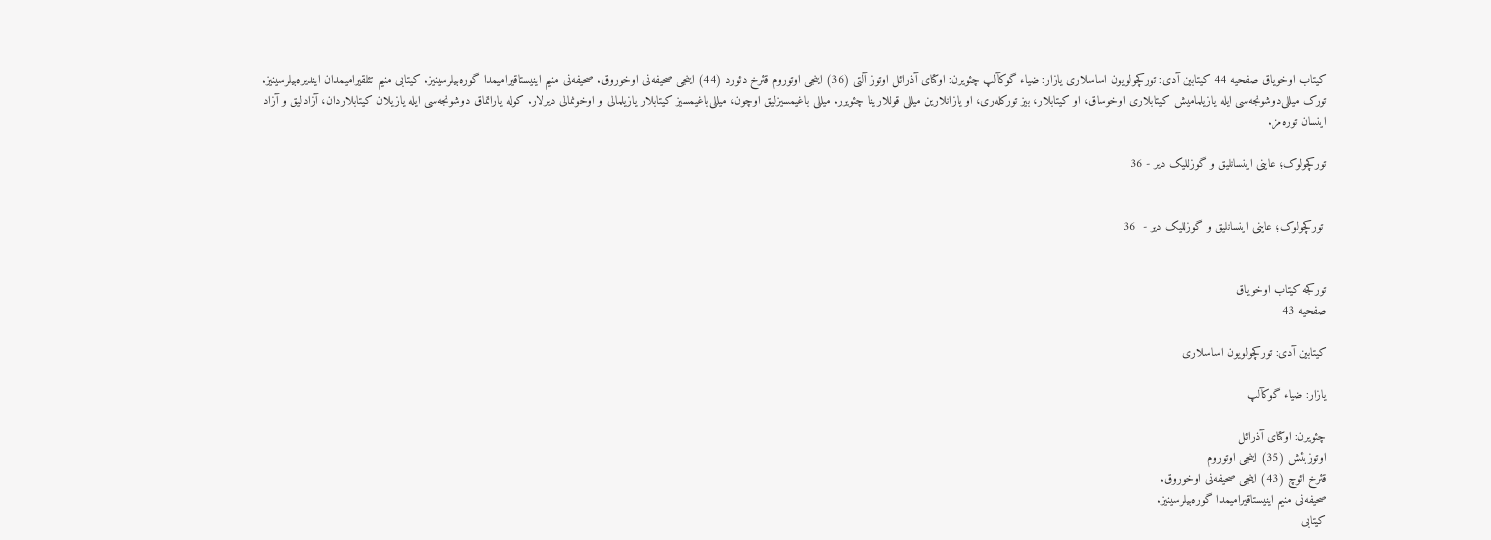کیتاب اوخویاق صفحیه 44 کیتابین آدی: تورکچولویون اساسلاری یازار: ضیاء گوکآلپ چئویرن: اوکتای‌ آذرائل‌ اوتوز‌‌ آلتی (36) اینجی‌ اوتوروم‌ قئرخ دئورد (44) اینجی صحیفه‌نی اوخوروق. صحیفه‌نی منیم‌ اینیستاقیرامیمدا گوره‌بیلرسینیز. کیتابی منیم تئلقیرامیمدان ایندیره‌بیلرسینیز. تورک میللی‌دوشونجه‌سی ایله یازیلمامیش کیتابلاری اوخوساق، او کیتابلار، بیز تورکله‌ری، او یازانلارین میللی قوللارینا چئویرر. میللی باغیمسیزلیق اوچون، میللی‌باغیمسیز‌ کیتابلار یازیلمالی‌ و اوخونمالی دیرلار. کوله یاراتماق‌ دوشونجه‌سی‌ ایله یازیلان‌ کیتابلاردان، آزادلیق‌ و آزاد اینسان‌ توره‌مز.

تورکچولوک؛ عاینی اینسانلیق و گوزللیک‌ دیر - 36


 تورکچولوک؛ عاینی اینسانلیق و گوزللیک‌ دیر -  36


تورکجه کیتاب اوخویاق
صفحیه 43

کیتابین آدی: تورکچولویون اساسلاری

یازار: ضیاء گوکآلپ

چئویرن: اوکتای‌ آذرائل‌
اوتوز‌‌بئش (35) اینجی‌ اوتوروم‌
قئرخ ائوچ (43) اینجی صحیفه‌نی اوخوروق.
صحیفه‌نی منیم‌ اینیستاقیرامیمدا گوره‌بیلرسینیز.
کیتابی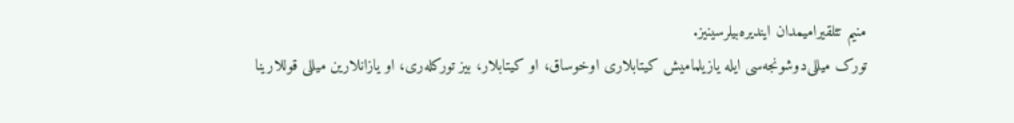منیم تئلقیرامیمدان ایندیره‌بیلرسینیز.
تورک میللی‌دوشونجه‌سی ایله یازیلمامیش کیتابلاری اوخوساق، او کیتابلار، بیز تورکله‌ری، او یازانلارین میللی قوللارینا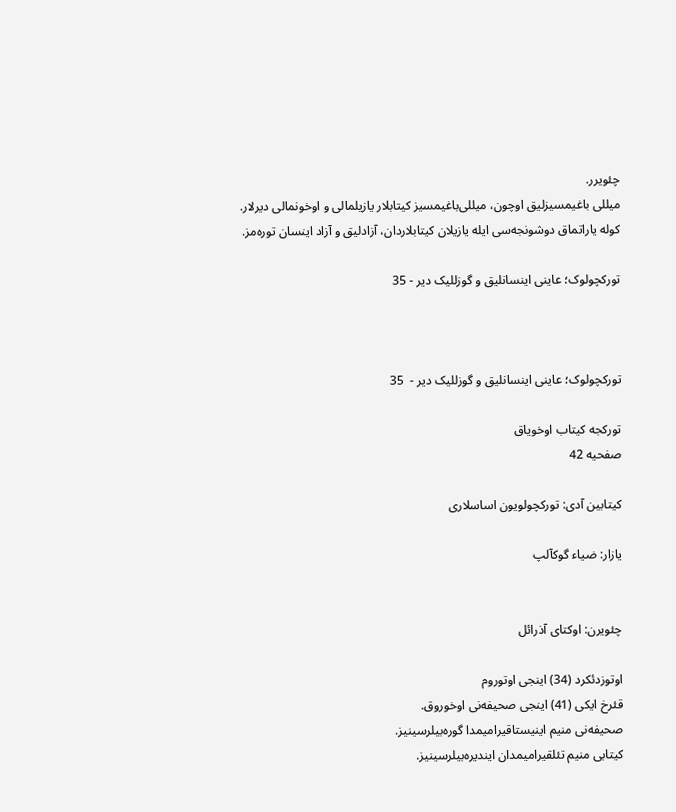چئویرر.
میللی باغیمسیزلیق اوچون، میللی‌باغیمسیز‌ کیتابلار یازیلمالی‌ و اوخونمالی دیرلار.
کوله یاراتماق‌ دوشونجه‌سی‌ ایله یازیلان‌ کیتابلاردان، آزادلیق‌ و آزاد اینسان‌ توره‌مز.

تورکچولوک؛ عاینی اینسانلیق و گوزللیک‌ دیر - 35



تورکچولوک؛ عاینی اینسانلیق و گوزللیک‌ دیر -  35

تورکجه کیتاب اوخویاق
صفحیه 42

کیتابین آدی: تورکچولویون اساسلاری

یازار: ضیاء گوکآلپ


چئویرن: اوکتای‌ آذرائل‌

اوتوز‌‌دئکرد (34) اینجی‌ اوتوروم‌
قئرخ ایکی (41) اینجی صحیفه‌نی اوخوروق.
صحیفه‌نی منیم‌ اینیستاقیرامیمدا گوره‌بیلرسینیز.
کیتابی منیم تئلقیرامیمدان ایندیره‌بیلرسینیز.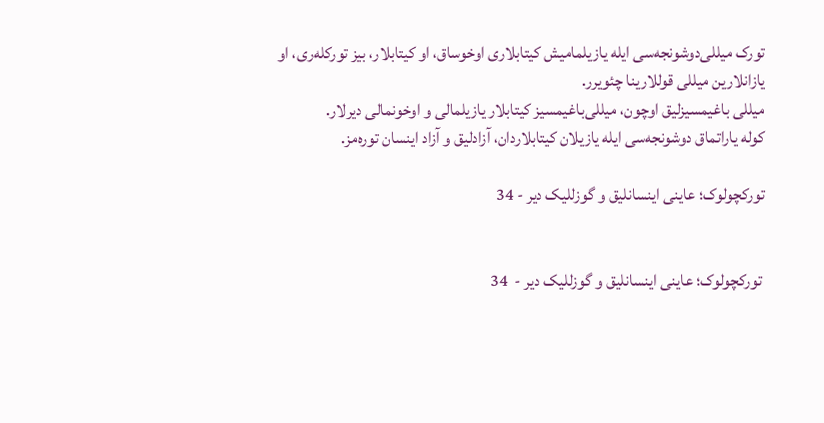تورک میللی‌دوشونجه‌سی ایله یازیلمامیش کیتابلاری اوخوساق، او کیتابلار، بیز تورکله‌ری، او یازانلارین میللی قوللارینا چئویرر.
میللی باغیمسیزلیق اوچون، میللی‌باغیمسیز‌ کیتابلار یازیلمالی‌ و اوخونمالی دیرلار.
کوله یاراتماق‌ دوشونجه‌سی‌ ایله یازیلان‌ کیتابلاردان، آزادلیق‌ و آزاد اینسان‌ توره‌مز.

تورکچولوک؛ عاینی اینسانلیق و گوزللیک‌ دیر - 34


 تورکچولوک؛ عاینی اینسانلیق و گوزللیک‌ دیر -  34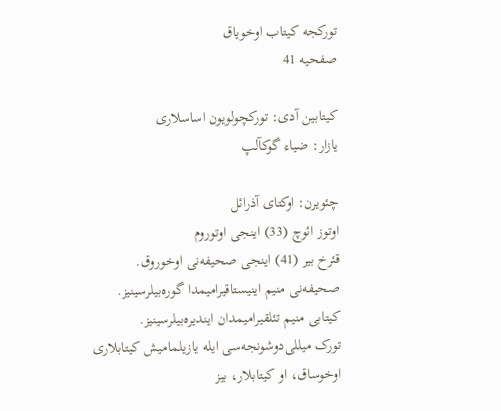تورکجه کیتاب اوخویاق
صفحیه 41

کیتابین آدی: تورکچولویون اساسلاری
یازار: ضیاء گوکآلپ

چئویرن: اوکتای‌ آذرائل‌
اوتوز‌ ائوچ‌ (33) اینجی‌ اوتوروم‌
قئرخ بیر (41) اینجی صحیفه‌نی اوخوروق.
صحیفه‌نی منیم‌ اینیستاقیرامیمدا گوره‌بیلرسینیز.
کیتابی منیم تئلقیرامیمدان ایندیره‌بیلرسینیز.
تورک میللی‌دوشونجه‌سی ایله یازیلمامیش کیتابلاری اوخوساق، او کیتابلار، بیز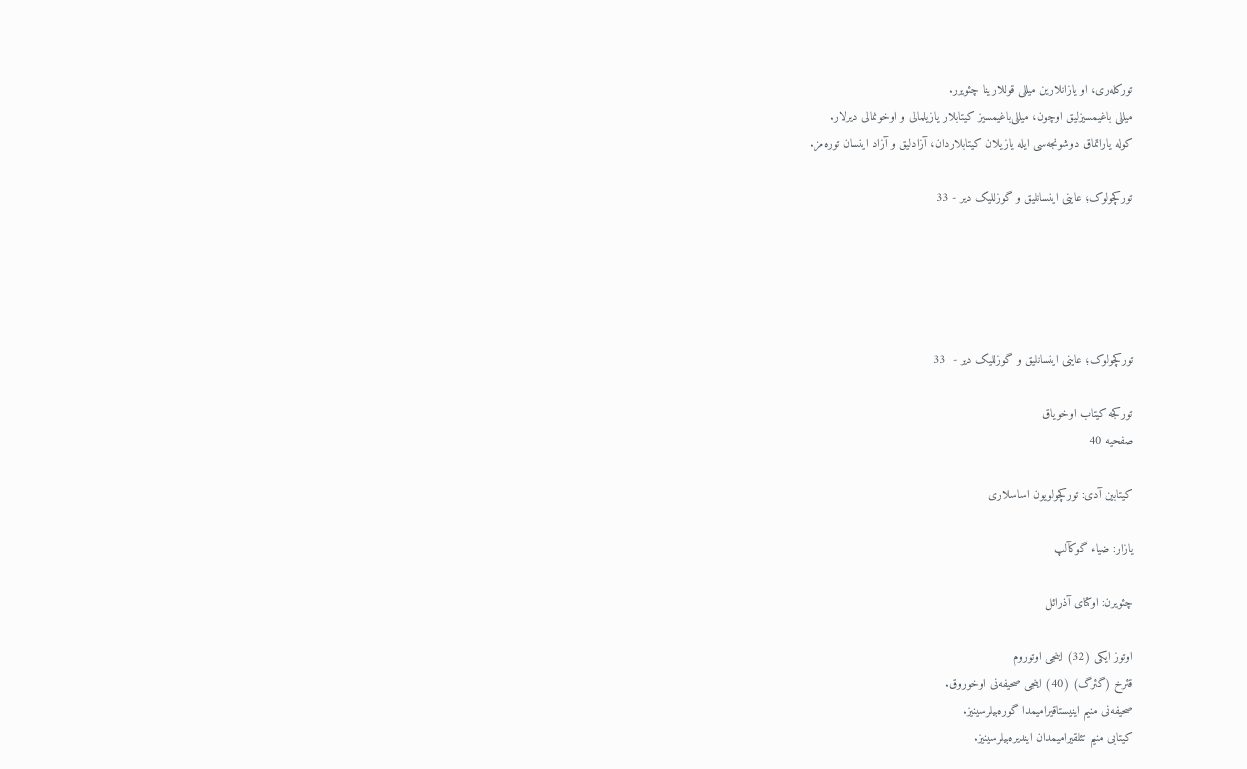تورکله‌ری، او یازانلارین میللی قوللارینا چئویرر.
میللی باغیمسیزلیق اوچون، میللی‌باغیمسیز‌ کیتابلار یازیلمالی‌ و اوخونمالی دیرلار.
کوله یاراتماق‌ دوشونجه‌سی‌ ایله یازیلان‌ کیتابلاردان، آزادلیق‌ و آزاد اینسان‌ توره‌مز.

تورکچولوک؛ عاینی اینسانلیق و گوزللیک‌ دیر - 33





تورکچولوک؛ عاینی اینسانلیق و گوزللیک‌ دیر -  33

تورکجه کیتاب اوخویاق
صفحیه 40

کیتابین آدی: تورکچولویون اساسلاری

یازار: ضیاء گوکآلپ

چئویرن: اوکتای‌ آذرائل‌

اوتوز‌ ایکی (32) اینجی‌ اوتوروم‌
قئرخ (گئرگ) (40) اینجی صحیفه‌نی اوخوروق.
صحیفه‌نی منیم‌ اینیستاقیرامیمدا گوره‌بیلرسینیز.
کیتابی منیم تئلقیرامیمدان ایندیره‌بیلرسینیز.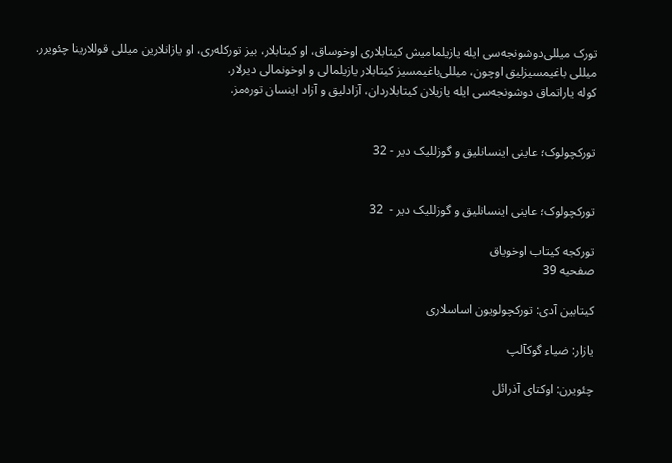تورک میللی‌دوشونجه‌سی ایله یازیلمامیش کیتابلاری اوخوساق، او کیتابلار، بیز تورکله‌ری، او یازانلارین میللی قوللارینا چئویرر.
میللی باغیمسیزلیق اوچون، میللی‌باغیمسیز‌ کیتابلار یازیلمالی‌ و اوخونمالی دیرلار.
کوله یاراتماق‌ دوشونجه‌سی‌ ایله یازیلان‌ کیتابلاردان، آزادلیق‌ و آزاد اینسان‌ توره‌مز.


تورکچولوک؛ عاینی اینسانلیق و گوزللیک‌ دیر - 32


تورکچولوک؛ عاینی اینسانلیق و گوزللیک‌ دیر -  32

تورکجه کیتاب اوخویاق
صفحیه 39

کیتابین آدی: تورکچولویون اساسلاری

یازار: ضیاء گوکآلپ

چئویرن: اوکتای‌ آذرائل‌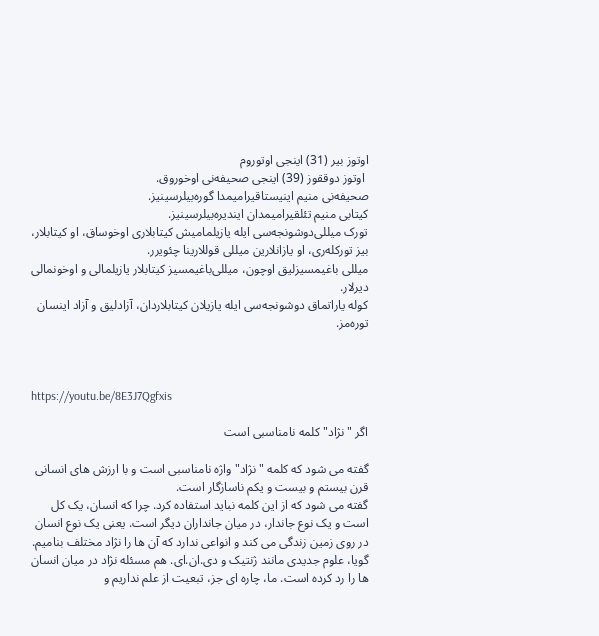اوتوز‌ بیر (31) اینجی‌ اوتوروم‌
 اوتوز ‌دوققوز (39) اینجی صحیفه‌نی اوخوروق.
صحیفه‌نی منیم‌ اینیستاقیرامیمدا گوره‌بیلرسینیز.
کیتابی منیم تئلقیرامیمدان ایندیره‌بیلرسینیز.
تورک میللی‌دوشونجه‌سی ایله یازیلمامیش کیتابلاری اوخوساق، او کیتابلار، بیز تورکله‌ری، او یازانلارین میللی قوللارینا چئویرر.
میللی باغیمسیزلیق اوچون، میللی‌باغیمسیز‌ کیتابلار یازیلمالی‌ و اوخونمالی دیرلار.
کوله یاراتماق‌ دوشونجه‌سی‌ ایله یازیلان‌ کیتابلاردان، آزادلیق‌ و آزاد اینسان‌ توره‌مز.



https://youtu.be/8E3J7Qgfxis

اگر "نژاد" کلمه نامناسبی است

گفته می شود که کلمه "نژاد" واژه نامناسبی است و با ارزش های انسانی قرن بیستم و بیست و یکم ناسازگار است.
گفته می شود که از این کلمه نباید استفاده کرد. چرا که انسان، یک کل است و یک نوع جاندار، در میان جانداران دیگر است. یعنی یک نوع انسان در روی زمین زندگی می کند و انواعی ندارد که آن ها را نژاد مختلف بنامیم.
گویا، علوم جدیدی مانند ژنتیک و دی.ان.ای. هم مسئله نژاد در میان انسان ها را رد کرده است. ما، چاره ای جز، تبعیت از علم نداریم و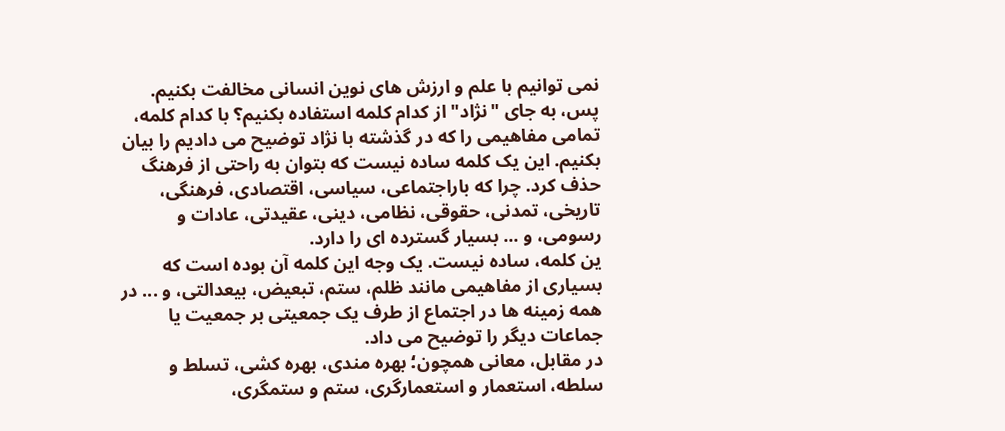نمی توانیم با علم و ارزش های نوین انسانی مخالفت بکنیم.
پس، به جای "نژاد" از کدام کلمه استفاده بکنیم؟ با کدام کلمه، تمامی مفاهیمی را که در گذشته با نژاد توضیح می دادیم را بیان بکنیم. این یک کلمه ساده نیست که بتوان به راحتی از فرهنگ حذف کرد. چرا که باراجتماعی، سیاسی، اقتصادی، فرهنگی، تاریخی، تمدنی، حقوقی، نظامی، دینی، عقیدتی، عادات و رسومی، و ... بسیار گسترده ای را دارد.
ین کلمه، ساده نیست. یک وجه این کلمه آن بوده است که بسیاری از مفاهیمی مانند ظلم، ستم، تبعیض، بیعدالتی، و ... در همه زمینه ها در اجتماع از طرف یک جمعیتی بر جمعیت یا جماعات دیگر را توضیح می داد.
در مقابل، معانی همچون؛ بهره مندی، بهره کشی، تسلط و سلطه، استعمار و استعمارگری، ستم و ستمگری،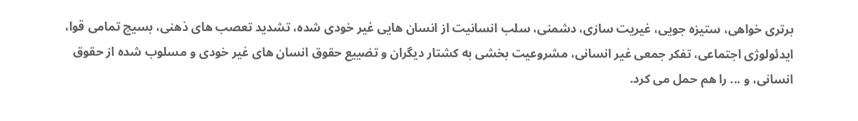برتری خواهی، ستیزه جویی، غیریت سازی، دشمنی، سلب انسانیت از انسان هایی غیر خودی شده، تشدید تعصب های ذهنی، بسیج تمامی قوا، ایدئولوژی اجتماعی، تفکر جمعی غیر انسانی، مشروعیت بخشی به کشتار دیگران و تضییع حقوق انسان های غیر خودی و مسلوب شده از حقوق انسانی، و ... را هم حمل می کرد.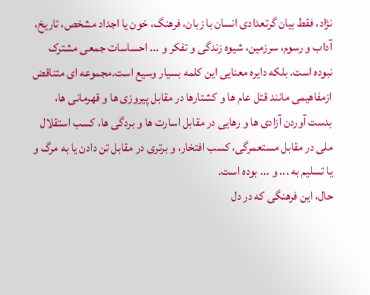نژاد، فقط بیان گرتعدادی انسان با زبان، فرهنگ، خون یا اجداد مشخص، تاریخ، آداب و رسوم، سرزمین، شیوه زندگی و تفکر و ... احساسات جمعی مشترک نبوده است. بلکه دایره معنایی این کلمه بسیار وسیع است.مجموعه ای متناقض ازمفاهیمی مانند قتل عام ها و کشتارها در مقابل پیروزی ها و قهرمانی ها، بدست آوردن آزادی ها و رهایی در مقابل اسارت ها و بردگی ها، کسب استقلال ملی در مقابل مستعمرگی، کسب افتخار، و برتری در مقابل تن دادن یا به مرگ و یا تسلیم به ... و ... بوده است.
حال، این فرهنگی که در دل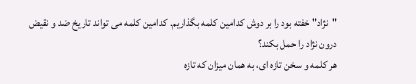"نژاد" خفته بود را بر دوش کدامین کلمه بگذاریم. کدامین کلمه می تواند تاریخ ضد و نقیض درون نژاد را حمل بکند؟
هر کلمه و سخن تازه ای، به همان میزان که تازه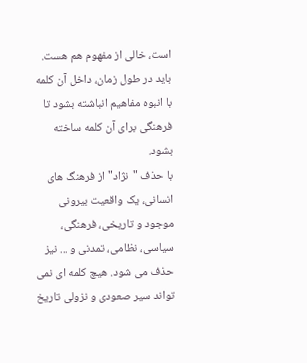است، خالی از مفهوم هم هست. باید در طول زمان، داخل آن کلمه با انبوه مفاهیم انباشته بشود تا فرهنگی برای آن کلمه ساخته بشود.
با حذف "نژاد" از فرهنگ های انسانی، یک واقعیت بیرونی موجود و تاریخی، فرهنگی، سیاسی، نظامی، تمدنی و ... نیز حذف می شود. هیچ کلمه ای نمی تواند سیر صعودی و نزولی تاریخ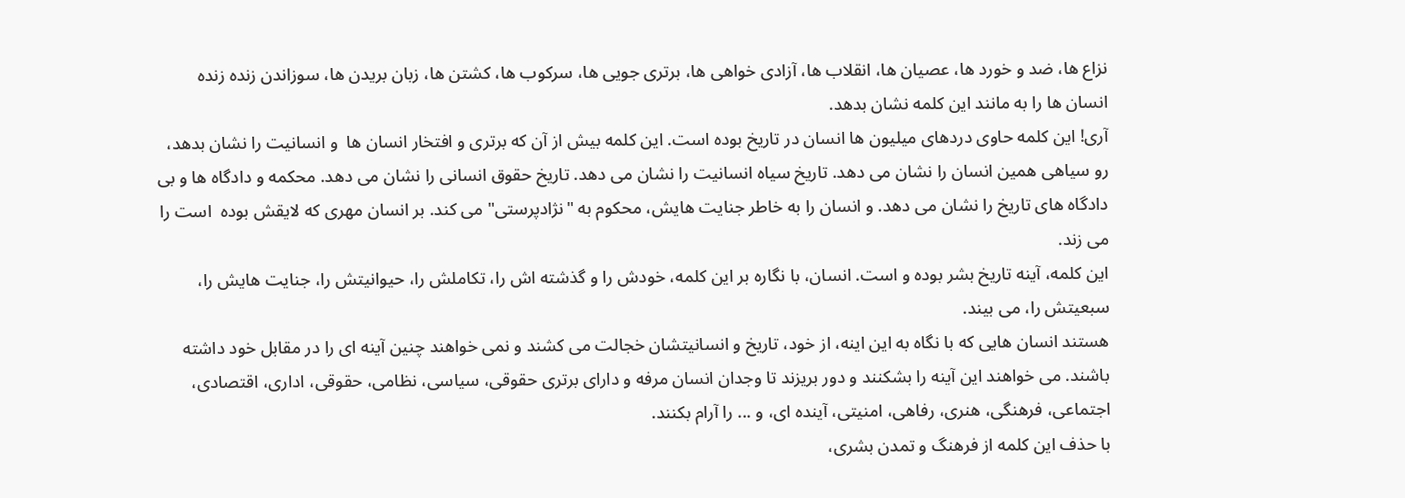نزاع ها، ضد و خورد ها، عصیان ها، انقلاب ها، آزادی خواهی ها، برتری جویی ها، سرکوب ها، کشتن ها، زبان بریدن ها، سوزاندن زنده زنده انسان ها را به مانند این کلمه نشان بدهد.
آری! این کلمه حاوی دردهای میلیون ها انسان در تاریخ بوده است. این کلمه بیش از آن که برتری و افتخار انسان ها  و انسانیت را نشان بدهد، رو سیاهی همین انسان را نشان می دهد. تاریخ سیاه انسانیت را نشان می دهد. تاریخ حقوق انسانی را نشان می دهد. محکمه و دادگاه ها و بی دادگاه های تاریخ را نشان می دهد. و انسان را به خاطر جنایت هایش، محکوم به "نژادپرستی" می کند. بر انسان مهری که لایقش بوده  است را می زند.
این کلمه، آینه تاریخ بشر بوده و است. انسان، با نگاره بر این کلمه، خودش را و گذشته اش را، تکاملش را، حیوانیتش را، جنایت هایش را، سبعیتش را، می بیند.
هستند انسان هایی که با نگاه به این اینه، از خود، تاریخ و انسانیتشان خجالت می کشند و نمی خواهند چنین آینه ای را در مقابل خود داشته باشند. می خواهند این آینه را بشکنند و دور بریزند تا وجدان انسان مرفه و دارای برتری حقوقی، سیاسی، نظامی، حقوقی، اداری، اقتصادی، اجتماعی، فرهنگی، هنری، رفاهی، امنیتی، آینده ای، و ... را آرام بکنند.
با حذف این کلمه از فرهنگ و تمدن بشری،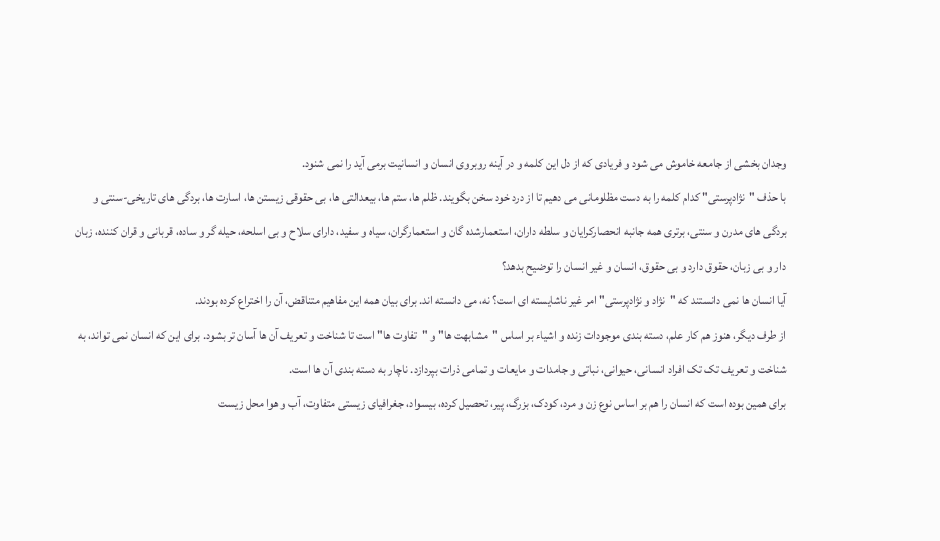وجدان بخشی از جامعه خاموش می شود و فریادی که از دل این کلمه و در آینه روبروی انسان و انسانیت برمی آید را نمی شنود.
با حذف "نژادپرستی" کدام کلمه را به دست مظلومانی می دهیم تا از درد خود سخن بگویند. ظلم ها، ستم ها، بیعدالتی ها، بی حقوقی زیستن ها، اسارت ها، بردگی های تاریخی-سنتی و بردگی های مدرن و سنتی، برتری همه جانبه انحصارکرایان و سلطه داران، استعمارشده گان و استعمارگران، سیاه و سفید، دارای سلاح و بی اسلحه، حیله گر و ساده، قربانی و قران کننده، زبان دار و بی زبان، حقوق دارد و بی حقوق، انسان و غیر انسان را توضیح بدهد؟
آیا انسان ها نمی دانستند که "نژاد و نژادپرستی" امر غیر ناشایسته ای است؟ نه، می دانسته اند. برای بیان همه این مفاهیم متناقض، آن را اختراع کرده بودند.
از طرف دیگر، هنوز هم کار علم، دسته بندی موجودات زنده و اشیاء بر اساس "مشابهت ها" و "تفاوت ها" است تا شناخت و تعریف آن ها آسان تر بشود. برای این که انسان نمی تواند، به شناخت و تعریف تک تک افراد انسانی، حیوانی، نباتی و جامدات و مایعات و تمامی ذرات بپردازد. ناچار به دسته بندی آن ها است.
برای همین بوده است که انسان را هم بر اساس نوع زن و مرد، کودک، بزرگ، پیر، تحصیل کرده، بیسواد، جغرافیای زیستی متفاوت، آب و هوا محل زیست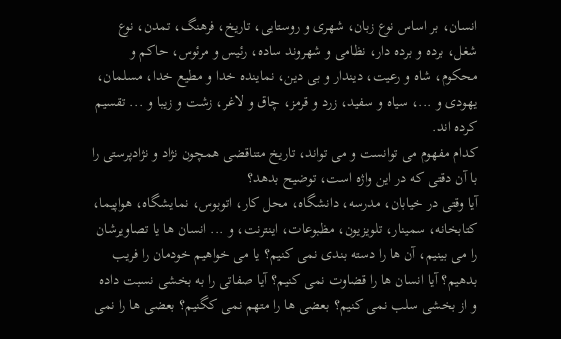انسان، بر اساس نوع زبان، شهری و روستایی، تاریخ، فرهنگ، تمدن، نوع شغل، برده و برده دار، نظامی و شهروند ساده، رئیس و مرئوس، حاکم و محکوم، شاه و رعیت، دیندار و بی دین، نماینده خدا و مطیع خدا، مسلمان، یهودی و ...، سیاه و سفید، زرد و قرمز، چاق و لاغر، زشت و زیبا و ... تقسیم کرده اند.
کدام مفهوم می توانست و می تواند، تاریخ متناقضی همچون نژاد و نژادپرستی را با آن دقتی که در این واژه است، توضیح بدهد؟
آیا وقتی در خیابان، مدرسه، دانشگاه، محل کار، اتوبوس، نمایشگاه، هواپیما، کتابخانه، سمینار، تلویزیون، مظبوعات، اینترنت، و ... انسان ها یا تصاویرشان را می بینیم، آن ها را دسته بندی نمی کنیم؟ یا می خواهیم خودمان را فریب بدهیم؟ آیا انسان ها را قضاوت نمی کنیم؟ آیا صفاتی را به بخشی نسبت داده و از بخشی سلب نمی کنیم؟ بعضی ها را متهم نمی کگنیم؟ بعضی ها را نمی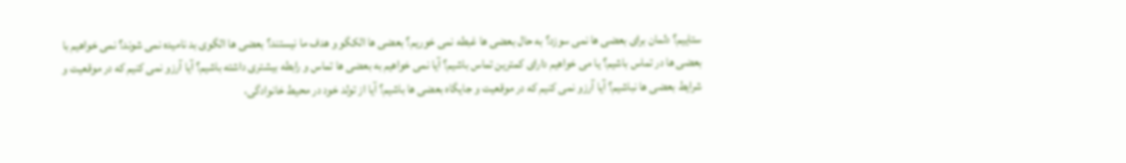ستاییم؟ دلمان برای بعضی ها نمی سوزد؟ به حال بعضی ها غبطه نمی خوریم؟ بعضی ها الکگو و هدف ما نیستند؟ بعضی ها الگوی بد نامیده نمی شوند؟ نمی خواهیم با بعضی ها در تماس باشیم؟ یا می خواهیم دارای کمترین تماس باشیم؟ آیا نمی خواهیم به بعضی ها تماس و رابطه بیشتری داشته باشیم؟ آیا آرزو نمی کنیم که در موقعیت و شرایط بعضی ها نباشیم؟ آیا آرزو نمی کنیم که در موقعیت و جایگاه بعضی ها باشیم؟ آیا از تولد خود در محیط خانوادگی،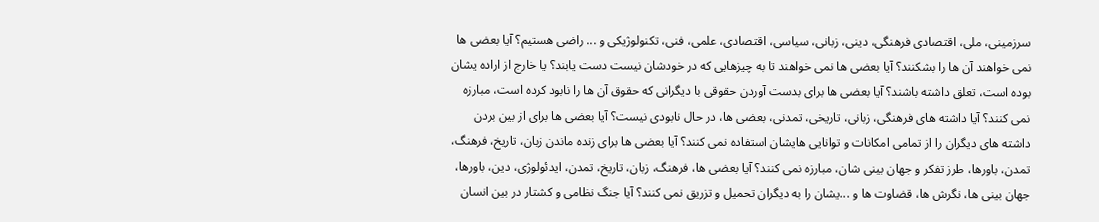سرزمینی، ملی، اقتصادی فرهنگی، دینی، زبانی، سیاسی، اقتصادی، علمی، فنی، تکنولوژیکی و ... راضی هستیم؟ آیا بعضی ها نمی خواهند آن ها را بشکنند؟ آیا بعضی ها نمی خواهند تا به چیزهایی که در خودشان نیست دست یابند؟ یا خارج از اراده یشان بوده است، تعلق داشته باشند؟ آیا بعضی ها برای بدست آوردن حقوقی با دیگرانی که حقوق آن ها را نابود کرده است، مبارزه نمی کنند؟ آیا داشته های فرهنگی، زبانی، تاریخی، تمدنی، بعضی ها، در حال نابودی نیست؟ آیا بعضی ها برای از بین بردن داشته های دیگران را از تمامی امکانات و توانایی هایشان استفاده نمی کنند؟ آیا بعضی ها برای زنده ماندن زبان، تاریخ، فرهنگ، تمدن، باورها، طرز تفکر و جهان بینی شان، مبارزه نمی کنند؟ آیا بعضی ها، فرهنگ، زبان، تاریخ، تمدن، ایدئولوژی، دین، باورها، جهان بینی ها، نگرش ها، قضاوت ها و ...یشان را به دیگران تحمیل و تزریق نمی کنند؟ آیا جنگ نظامی و کشتار در بین انسان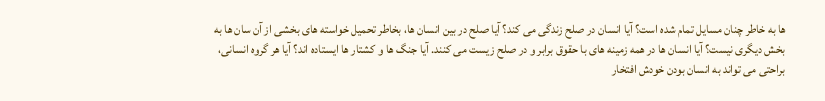ها به خاطر چنان مسایل تمام شده است؟ آیا انسان در صلح زندگی می کند؟ آیا صلح در بین انسان ها، بخاطر تحمیل خواسته های بخشی از آن سان ها به بخش دیگری نیست؟ آیا انسان ها در همه زمینه های با حقوق برابر و در صلح زیست می کنند. آیا جنگ ها و کشتار ها ایستاده اند؟ آیا هر گروه انسانی، براحتی می تواند به انسان بودن خودش افتخار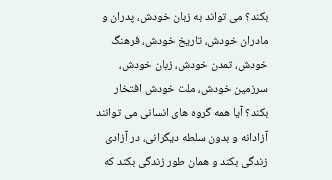بکند؟ می تواند به زبان خودش، پدران و مادران خودش، تاریخ خودش، فرهنگ خودش، تمدن خودش، زبان خودش، سرزمین خودش، ملت خودش افتخار بکند؟ آیا همه گروه های انسانی می توانند آزادانه و بدون سلطه دیگرانی، در آزادی زندگی بکند و همان طور زندگی بکند که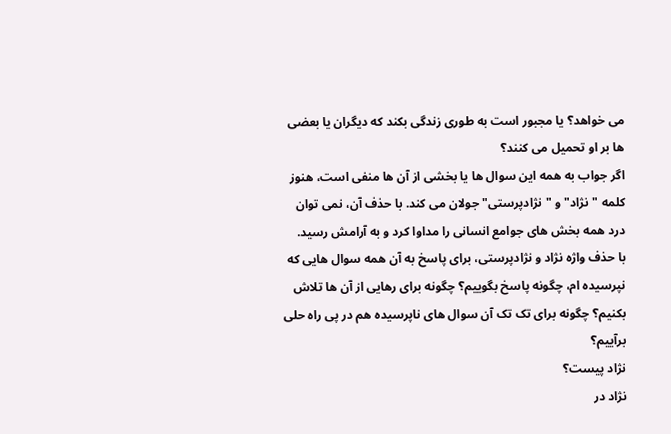می خواهد؟ یا مجبور است به طوری زندگی بکند که دیگران یا بعضی ها بر او تحمیل می کنند؟
اگر جواب به همه این سوال ها یا بخشی از آن ها منفی است، هنوز کلمه "نژاد" و "نژادپرستی" جولان می کند. با حذف آن، نمی توان درد همه بخش های جوامع انسانی را مداوا کرد و به آرامش رسید.
با حذف واژه نژاد و نژادپرستی، برای پاسخ به آن همه سوال هایی که نپرسیده ام، چگونه پاسخ بگوییم؟ چگونه برای رهایی از آن ها تلاش بکنیم؟ چگونه برای تک تک آن سوال های ناپرسیده هم در پی راه حلی برآییم؟
نژاد پیست؟
نژاد در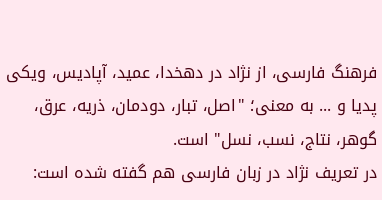فرهنگ فارسی، از نژاد در دهخدا، عمید، آپادیس، ویکی پدیا و ... به معنی؛ "اصل، تبار، دودمان، ذریه، عرق، گوهر، نتاج، نسب، نسل" است.
در تعریف نژاد در زبان فارسی هم گفته شده است: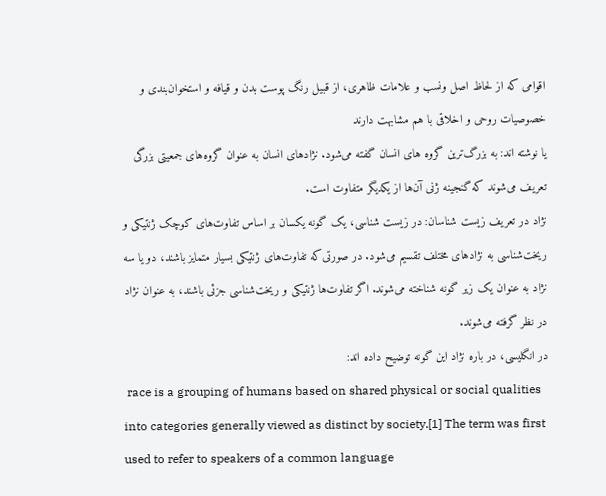اقوامی که از لحاظ اصل ‌ونسب و علامات ظاهری، از قبیل رنگ پوست بدن و قیافه و استخوان‌بندی و خصوصیات روحی و اخلاقی با هم مشابهت دارند
یا نوشته اند: به بزرگ‌ترین گروه های انسان گفته می‌شود. نژادهای انسان به عنوان گروه‌های جمعیتی بزرگی تعریف می‌شوند که گنجینه ژنی آن‌ها از یکدیگر متفاوت است.
نژاد در تعریف زیست شناسان: در زیست شناسی، یک گونه یکسان بر اساس تفاوت‌های کوچک ژنتیکی و ریخت‌شناسی به نژادهای مختلف تقسیم می‌شود. در صورتی‌که تفاوت‌های ژنتیکی بسیار متمایز باشند، دو یا سه نژاد به عنوان یک زیر گونه شناخته می‌شوند. اگر تفاوت‌ها ژنتیکی و ریخت‌شناسی جزئی باشند، به عنوان نژاد در نظر گرفته می‌شوند.
در انگلیسی، در باره نژاد این گونه توضیح داده اند:
 race is a grouping of humans based on shared physical or social qualities into categories generally viewed as distinct by society.[1] The term was first used to refer to speakers of a common language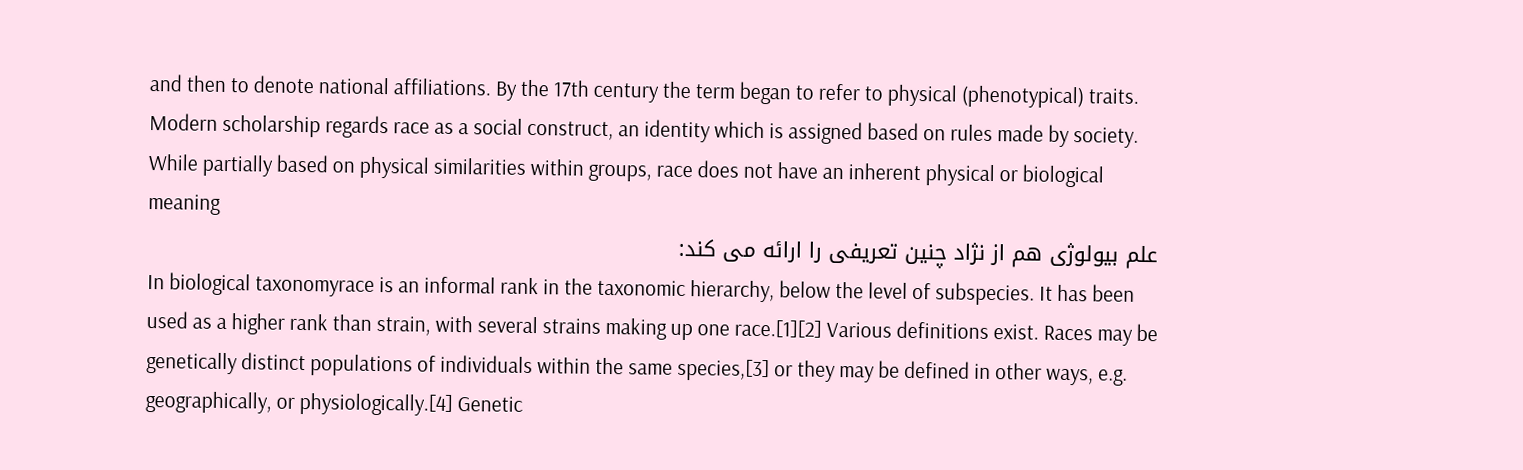and then to denote national affiliations. By the 17th century the term began to refer to physical (phenotypical) traits. Modern scholarship regards race as a social construct, an identity which is assigned based on rules made by society. While partially based on physical similarities within groups, race does not have an inherent physical or biological meaning
علم بیولوژی هم از نژاد چنین تعریفی را ارائه می کند:
In biological taxonomyrace is an informal rank in the taxonomic hierarchy, below the level of subspecies. It has been used as a higher rank than strain, with several strains making up one race.[1][2] Various definitions exist. Races may be genetically distinct populations of individuals within the same species,[3] or they may be defined in other ways, e.g. geographically, or physiologically.[4] Genetic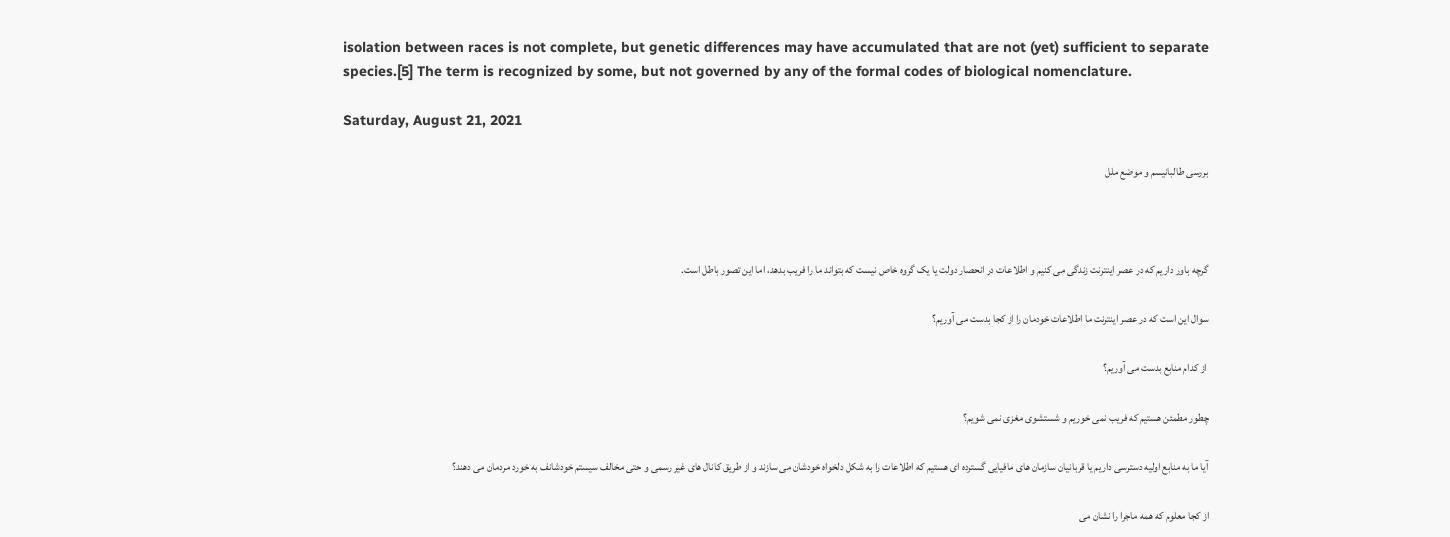isolation between races is not complete, but genetic differences may have accumulated that are not (yet) sufficient to separate species.[5] The term is recognized by some, but not governed by any of the formal codes of biological nomenclature.

Saturday, August 21, 2021

بررسی طالبانیسم و موضع ملل



گرچه باور داریم که در عصر اینترنت زندگی می کنیم و اطلاعات در انحصار دولت یا یک گروه خاص نیست که بتواند ما را فریب بدهد، اما این تصور باطل است.

سوال این است که در عصر اینترنت ما اطلاعات خودمان را از کجا بدست می آوریم؟

 از کدام منابع بدست می آوریم؟

چطور مطمئن هستیم که فریب نمی خوریم و شستشوی مغزی نمی شویم؟

آیا ما به منابع اولیه دسترسی داریم یا قربانیان سازمان های مافیایی گسترده ای هستیم که اطلاعات را به شکل دلخواه خودشان می سازند و از طریق کانال های غیر رسمی و حتی مخالف سیستم خودشانف به خورد مردمان می دهند؟

از کجا معلوم که همه ماجرا را نشان می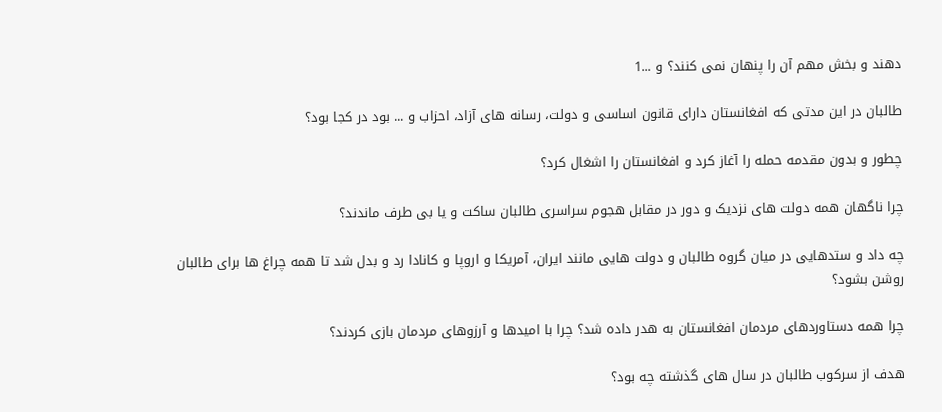دهند و بخش مهم آن را پنهان نمی کنند؟ و ...1

طالبان در این مدتی که افغانستان دارای قانون اساسی و دولت، رسانه های آزاد، احزاب و ... بود در کجا بود؟

چطور و بدون مقدمه حمله را آغاز کرد و افغانستان را اشغال کرد؟

چرا ناگهان همه دولت های نزدیک و دور در مقابل هجوم سراسری طالبان ساکت و یا بی طرف ماندند؟

چه داد و ستدهایی در میان گروه طالبان و دولت هایی مانند ایران، آمریکا و اروپا و کانادا رد و بدل شد تا همه چراغ ها برای طالبان روشن بشود؟

چرا همه دستاوردهای مردمان افغانستان به هدر داده شد؟ چرا با امیدها و آرزوهای مردمان بازی کردند؟

هدف از سرکوب طالبان در سال های گذشته چه بود؟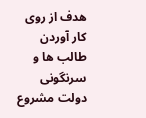هدف از روی کار آوردن طالب ها و سرنگونی دولت مشروع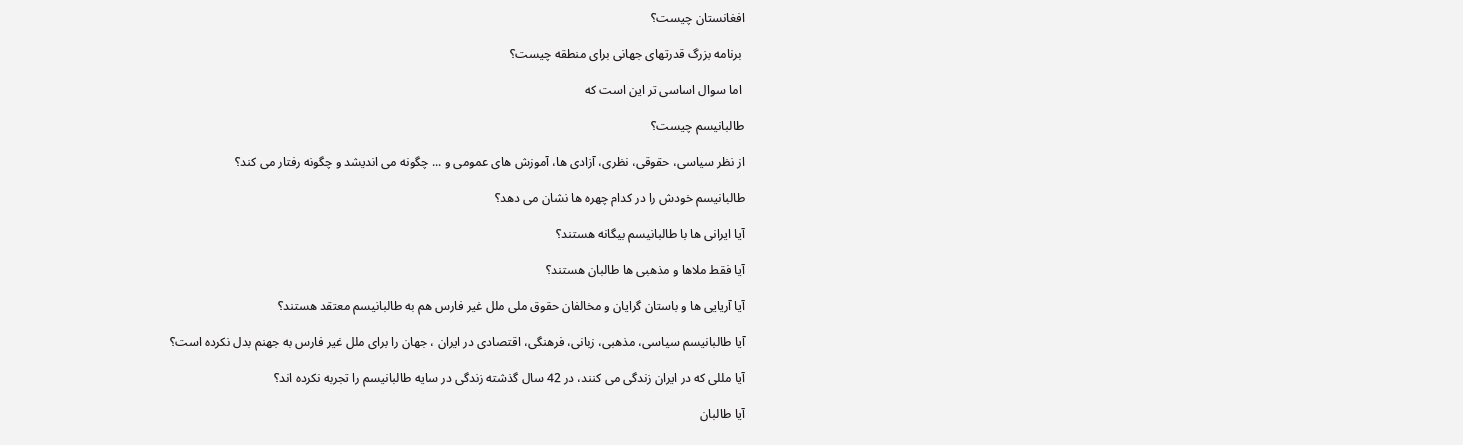افغانستان چیست؟

 برنامه بزرگ قدرتهای جهانی برای منطقه چیست؟

 اما سوال اساسی تر این است که

طالبانیسم چیست؟

از نظر سیاسی، حقوقی، نظری، آزادی ها، آموزش های عمومی و ... چگونه می اندیشد و چگونه رفتار می کند؟

طالبانیسم خودش را در کدام چهره ها نشان می دهد؟

آیا ایرانی ها با طالبانیسم بیگانه هستند؟

آیا فقط ملاها و مذهبی ها طالبان هستند؟

آیا آریایی ها و باستان گرایان و مخالفان حقوق ملی ملل غیر فارس هم به طالبانیسم معتقد هستند؟

آیا طالبانیسم سیاسی، مذهبی، زبانی، فرهنگی، اقتصادی در ایران ، جهان را برای ملل غیر فارس به جهنم بدل نکرده است؟

آیا مللی که در ایران زندگی می کنند، در 42 سال گذشته زندگی در سایه طالبانیسم را تجربه نکرده اند؟

آیا طالبان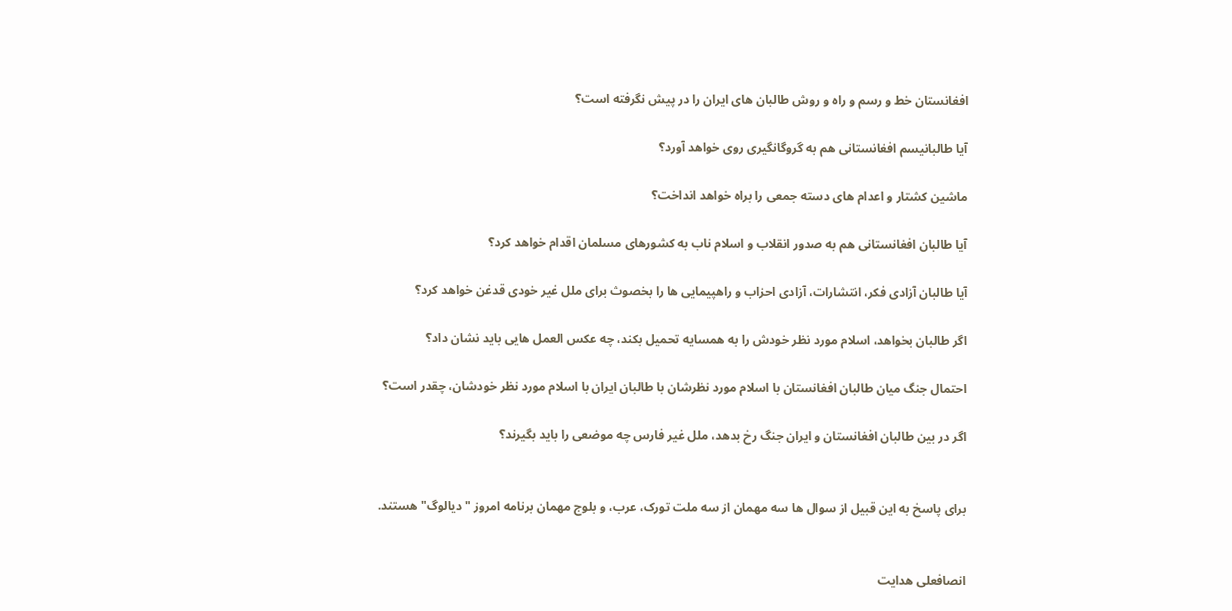افغانستان خط و رسم و راه و روش طالبان های ایران را در پیش نگرفته است؟

آیا طالبانیسم افغانستانی هم به گروگانگیری روی خواهد آورد؟

ماشین کشتار و اعدام های دسته جمعی را براه خواهد انداخت؟

آیا طالبان افغانستانی هم به صدور انقلاب و اسلام ناب به کشورهای مسلمان اقدام خواهد کرد؟

آیا طالبان آزادی فکر، انتشارات، آزادی احزاب و راهپیمایی ها را بخصوث برای ملل غیر خودی قدغن خواهد کرد؟

اگر طالبان بخواهد، اسلام مورد نظر خودش را به همسایه تحمیل بکند، چه عکس العمل هایی باید نشان داد؟

احتمال جنگ میان طالبان افغانستان با اسلام مورد نظرشان با طالبان ایران با اسلام مورد نظر خودشان، چقدر است؟

اگر در بین طالبان افغانستان و ایران جنگ رخ بدهد، ملل غیر فارس چه موضعی را باید بگیرند؟


برای پاسخ به این قبیل از سوال ها سه مهمان از سه ملت تورک، عرب، و بلوج مهمان برنامه امروز "دیالوگ" هستند.


انصافعلی هدایت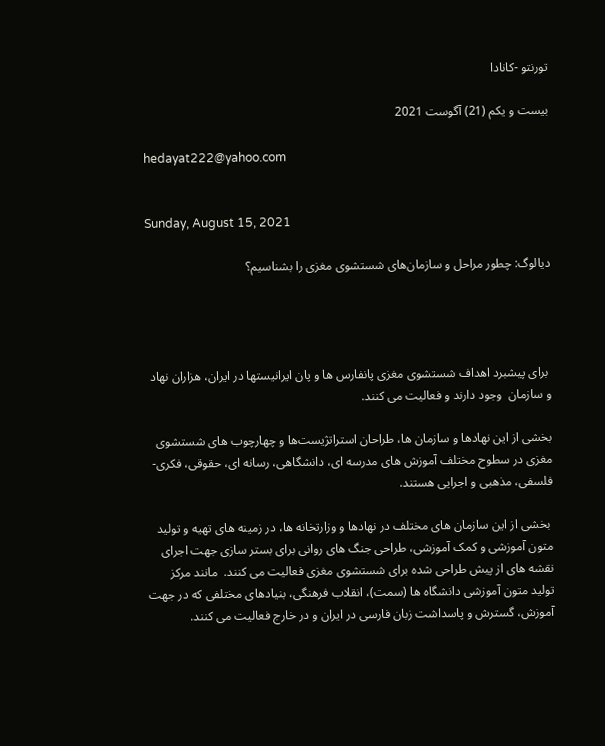تورنتو -کانادا

بیست و یکم (21) آگوست 2021

hedayat222@yahoo.com


Sunday, August 15, 2021

دیالوگ: چطور مراحل و سازمان‌های شستشوی مغزی را بشناسیم؟




 برای پیشبرد اهداف شستشوی مغزی پانفارس ها و پان ایرانیستها در ایران، هزاران نهاد و سازمان  وجود دارند و فعالیت می کنند.

بخشی از این نهادها و سازمان ها، طراحان استراتژیست‌ها و چهارچوب های شستشوی مغزی در سطوح مختلف آموزش های مدرسه ای، دانشگاهی، رسانه ای، حقوقی، فکری-فلسفی، مذهبی و اجرایی هستند.

 بخشی از این سازمان های مختلف در نهادها و وزارتخانه ها، در زمینه های تهیه و تولید متون آموزشی و کمک آموزشی، طراحی جنگ های روانی برای بستر سازی جهت اجرای نقشه های از پیش طراحی شده برای شستشوی مغزی فعالیت می کنند.  مانند مرکز تولید متون آموزشی دانشگاه ها (سمت)، انقلاب فرهنگی، بنیادهای مختلفی که در جهت آموزش، گسترش و پاسداشت زبان فارسی در ایران و در خارج فعالیت می کنند.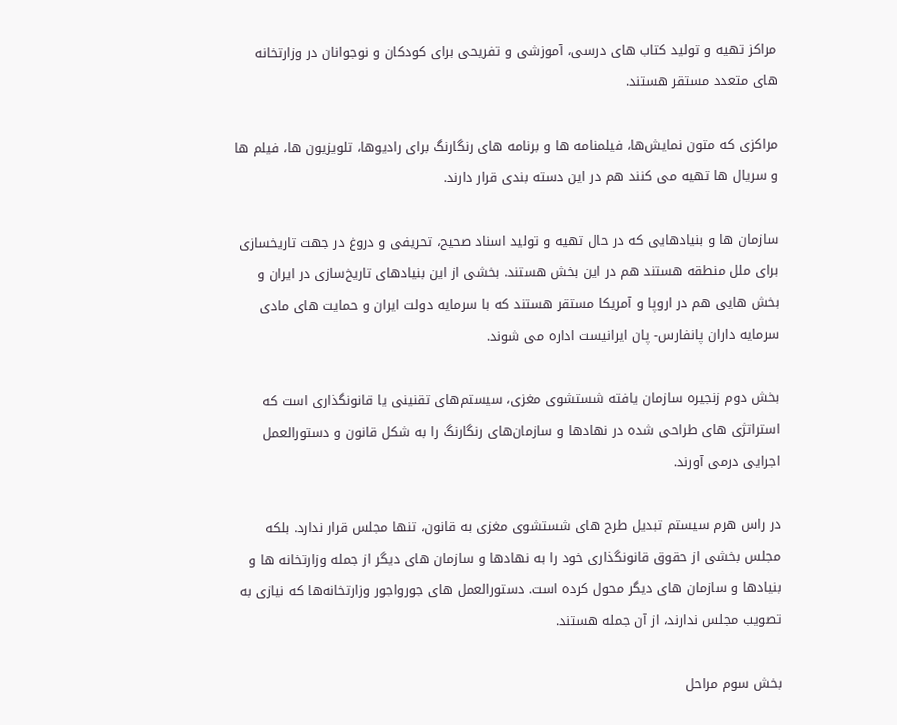مراکز تهیه و تولید کتاب های درسی، آموزشی و تفریحی برای کودکان و نوجوانان در وزارتخانه های متعدد مستقر هستند.

مراکزی که متون نمایش‌ها، فیلمنامه ها و برنامه های رنگارنگ برای رادیوها، تلویزیون ها، فیلم ها و سریال ها تهیه می کنند هم در این دسته بندی قرار دارند.

سازمان ها و بنیادهایی که در حال تهیه و تولید اسناد صحیح، تحریفی و دروغ در جهت تاریخسازی برای ملل منطقه هستند هم در این بخش هستند. بخشی از این بنیادهای تاریخ‌سازی در ایران و بخش هایی هم در اروپا و آمریکا مستقر هستند که با سرمایه دولت ایران و حمایت های مادی سرمایه داران پانفارس- پان ایرانیست اداره می شوند.

بخش دوم زنجیره سازمان یافته شستشوی مغزی، سیستم‌های تقنینی یا قانونگذاری است که استراتژی های طراحی شده در نهادها و سازمان‌های رنگارنگ را به شکل قانون و دستورالعمل اجرایی درمی آورند.

در راس هرم سیستم تبدیل طرح های شستشوی مغزی به قانون، تنها مجلس قرار ندارد. بلکه مجلس بخشی از حقوق قانونگذاری خود را به نهادها و سازمان های دیگر از جمله وزارتخانه ها و بنیادها و سازمان های دیگر محول کرده است. دستورالعمل های جورواجور وزارتخانه‌‌ها که نیازی به تصویب مجلس ندارند، از آن جمله هستند.

بخش سوم مراحل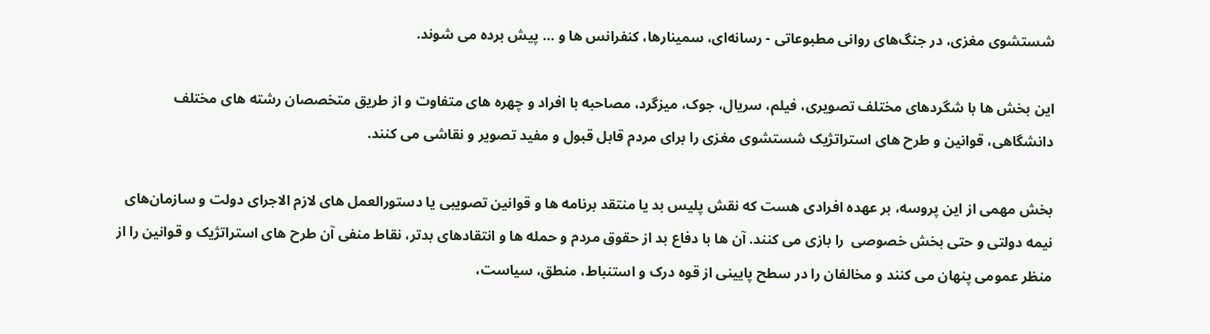شستشوی مغزی، در جنگ‌های روانی مطبوعاتی - رسانه‌ای، سمینارها، کنفرانس ها و ... پیش برده می شوند.

این بخش ها با شگردهای مختلف تصویری، فیلم، سریال، جوک، میزگرد، مصاحبه با افراد و چهره های متفاوت و از طریق متخصصان رشته های مختلف دانشگاهی، قوانین و طرح های استراتژیک شستشوی مغزی را برای مردم قابل قبول و مفید تصویر و نقاشی می کنند.

بخش مهمی از این پروسه، بر عهده افرادی هست که نقش پلیس بد یا منتقد برنامه ها و قوانین تصویبی یا دستورالعمل های لازم الاجرای دولت و سازمان‌های نیمه دولتی و حتی بخش خصوصی  را بازی می کنند. آن ها با دفاع بد از حقوق مردم و حمله ها و انتقادهای بدتر، نقاط منفی آن طرح های استراتژیک و قوانین را از منظر عمومی پنهان می کنند و مخالفان را در سطح پایینی از قوه درک و استنباط، منطق، سیاست،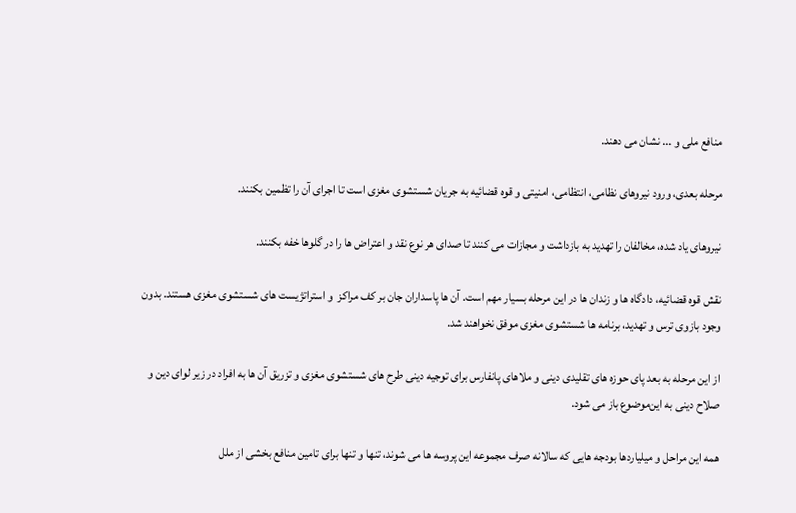منافع ملی و ... نشان می دهند.

مرحله بعدی، ورود نیروهای نظامی، انتظامی، امنیتی و قوه قضائیه به جریان شستشوی مغزی است تا اجرای آن را تظمین بکنند.

نیروهای یاد شده، مخالفان را تهدید به بازداشت و مجازات می کنند تا صدای هر نوع نقد و اعتراض ها را در گلوها خفه بکنند.

نقش قوه قضائیه، دادگاه ها و زندان ها در این مرحله بسیار مهم است. آن ها پاسداران جان‌ بر کف مراکز  و استراتژیست های شستشوی مغزی هستند. بدون وجود بازوی ترس و تهدید، برنامه ها شستشوی مغزی موفق نخواهند شد.

از این مرحله به بعد پای حوزه های تقلیدی دینی و ملاهای پانفارس برای توجیه دینی طرح های شستشوی مغزی و تزریق آن ها به افراد در زیر لوای دین و صلاح دینی به این‌موضوع باز می شود.

همه این مراحل و میلیاردها بودجه هایی که سالانه صرف مجموعه این پروسه ها می شوند، تنها و تنها برای تامین منافع بخشی از ملل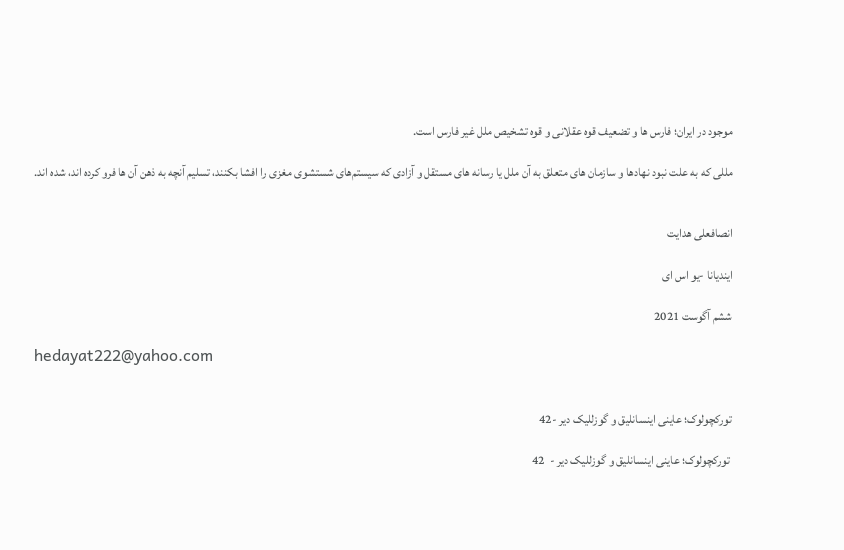موجود در ایران؛ فارس ها و تضعیف قوه عقلانی و قوه تشخیص ملل غیر فارس است.

مللی که به علت نبود نهادها و سازمان های متعلق به آن‌ ملل یا رسانه های مستقل و آزادی که سیستم‌های شستشوی مغزی را افشا بکنند، تسلیم آنچه به ذهن آن ها فرو کرده اند، شده اند.


انصافعلی هدایت

ایندیانا -یو اس ای

ششم آگوست 2021

hedayat222@yahoo.com


تورکچولوک؛ عاینی اینسانلیق و گوزللیک‌ دیر -42

 تورکچولوک؛ عاینی اینسانلیق و گوزللیک‌ دیر -  42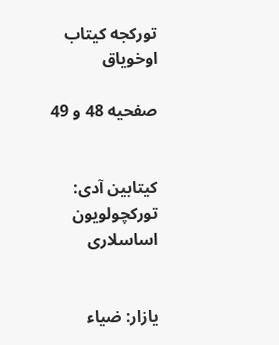تورکجه کیتاب اوخویاق

صفحیه 48 و 49


کیتابین آدی: تورکچولویون اساسلاری


یازار: ضیاء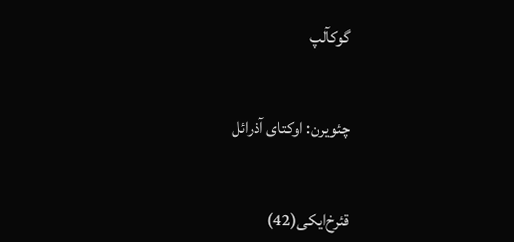گوکآلپ


چئویرن: اوکتای‌ آذرائل‌


قئرخ‌ایکی(42)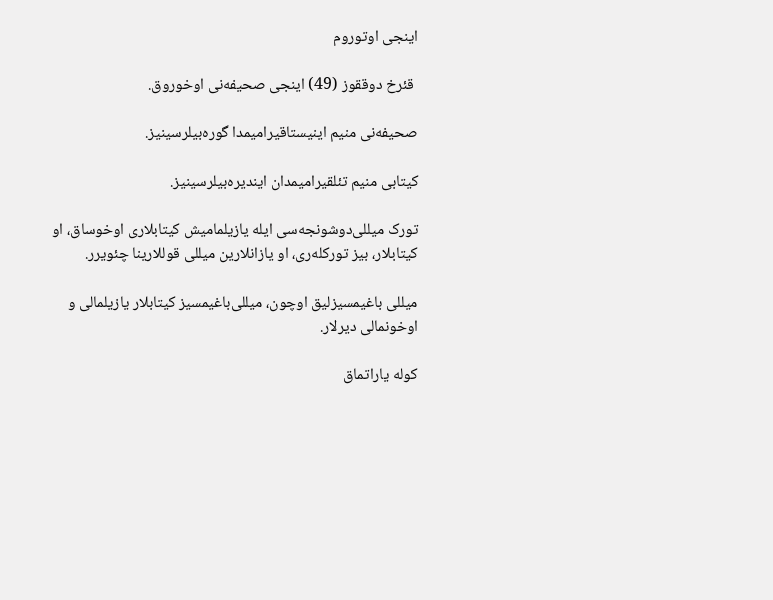اینجی‌ اوتوروم‌

 قئرخ دوققوز (49) اینجی صحیفه‌نی اوخوروق.

صحیفه‌نی منیم‌ اینیستاقیرامیمدا گوره‌بیلرسینیز.

کیتابی منیم تئلقیرامیمدان ایندیره‌بیلرسینیز.

تورک میللی‌دوشونجه‌سی ایله یازیلمامیش کیتابلاری اوخوساق، او کیتابلار، بیز تورکله‌ری، او یازانلارین میللی قوللارینا چئویرر.

میللی باغیمسیزلیق اوچون، میللی‌باغیمسیز‌ کیتابلار یازیلمالی‌ و اوخونمالی دیرلار.

کوله یاراتماق‌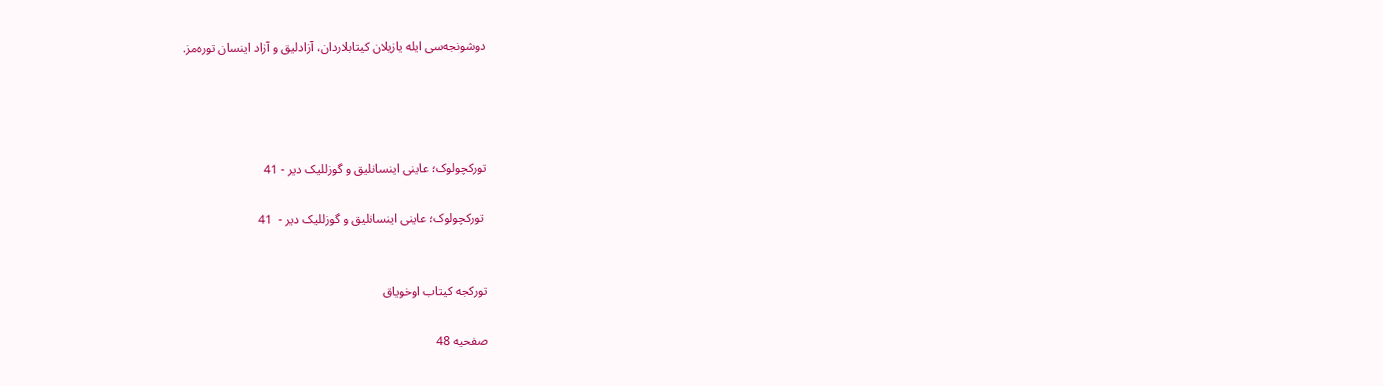دوشونجه‌سی‌ ایله یازیلان‌ کیتابلاردان، آزادلیق‌ و آزاد اینسان‌ توره‌مز.




تورکچولوک؛ عاینی اینسانلیق و گوزللیک‌ دیر - 41

 تورکچولوک؛ عاینی اینسانلیق و گوزللیک‌ دیر -  41


تورکجه کیتاب اوخویاق

صفحیه 48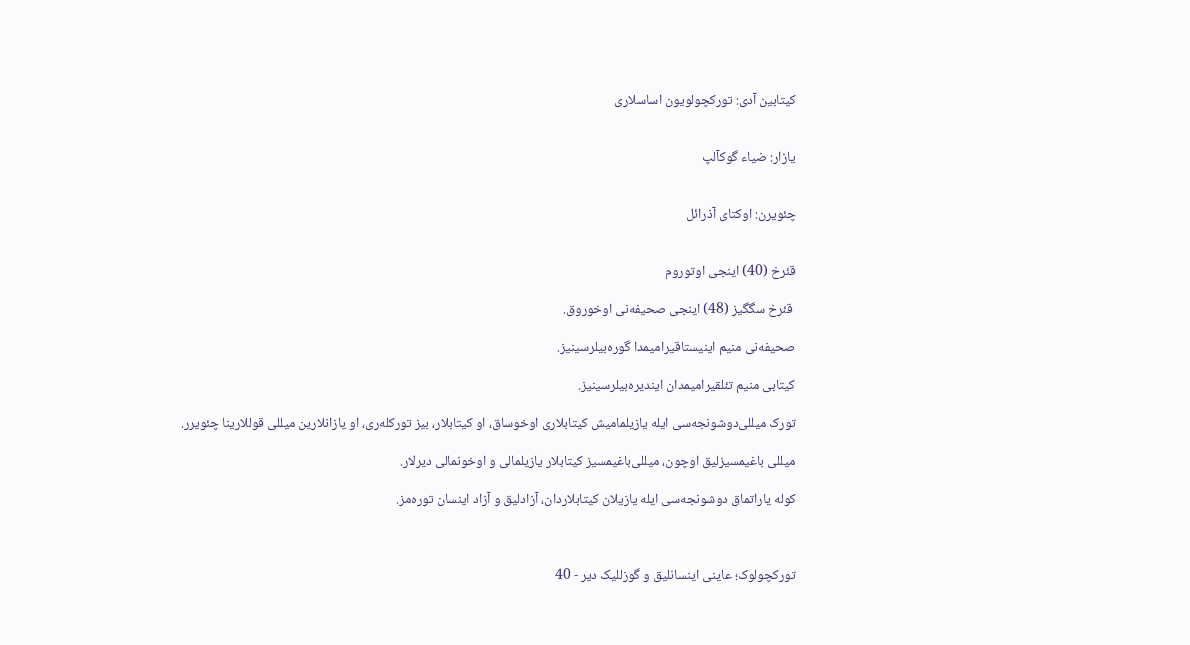کیتابین آدی: تورکچولویون اساسلاری


یازار: ضیاء گوکآلپ


چئویرن: اوکتای‌ آذرائل‌


قئرخ (40) اینجی‌ اوتوروم‌

 قئرخ سگگیز (48) اینجی صحیفه‌نی اوخوروق.

صحیفه‌نی منیم‌ اینیستاقیرامیمدا گوره‌بیلرسینیز.

کیتابی منیم تئلقیرامیمدان ایندیره‌بیلرسینیز.

تورک میللی‌دوشونجه‌سی ایله یازیلمامیش کیتابلاری اوخوساق، او کیتابلار، بیز تورکله‌ری، او یازانلارین میللی قوللارینا چئویرر.

میللی باغیمسیزلیق اوچون، میللی‌باغیمسیز‌ کیتابلار یازیلمالی‌ و اوخونمالی دیرلار.

کوله یاراتماق‌ دوشونجه‌سی‌ ایله یازیلان‌ کیتابلاردان، آزادلیق‌ و آزاد اینسان‌ توره‌مز.



تورکچولوک؛ عاینی اینسانلیق و گوزللیک‌ دیر - 40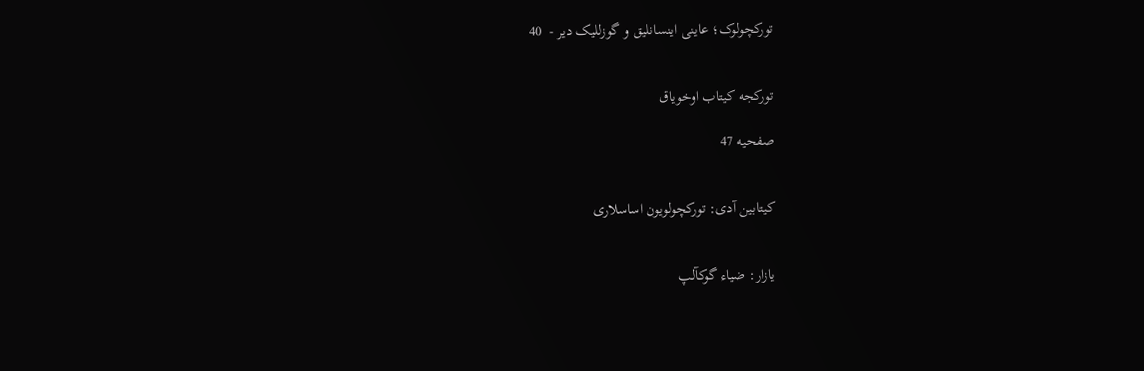تورکچولوک؛ عاینی اینسانلیق و گوزللیک‌ دیر -  40


تورکجه کیتاب اوخویاق

صفحیه 47


کیتابین آدی: تورکچولویون اساسلاری


یازار: ضیاء گوکآلپ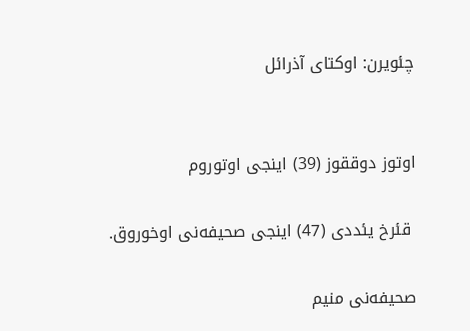چئویرن: اوکتای‌ آذرائل‌


اوتوز‌‌ دوققوز (39) اینجی‌ اوتوروم‌

 قئرخ یئددی (47) اینجی صحیفه‌نی اوخوروق.

صحیفه‌نی منیم‌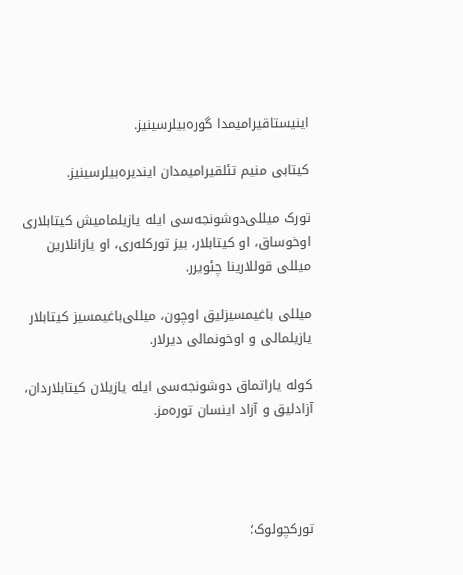اینیستاقیرامیمدا گوره‌بیلرسینیز.

کیتابی منیم تئلقیرامیمدان ایندیره‌بیلرسینیز.

تورک میللی‌دوشونجه‌سی ایله یازیلمامیش کیتابلاری اوخوساق، او کیتابلار، بیز تورکله‌ری، او یازانلارین میللی قوللارینا چئویرر.

میللی باغیمسیزلیق اوچون، میللی‌باغیمسیز‌ کیتابلار یازیلمالی‌ و اوخونمالی دیرلار.

کوله یاراتماق‌ دوشونجه‌سی‌ ایله یازیلان‌ کیتابلاردان، آزادلیق‌ و آزاد اینسان‌ توره‌مز.




تورکچولوک؛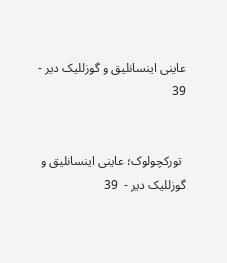عاینی اینسانلیق و گوزللیک‌ دیر - 39


 تورکچولوک؛ عاینی اینسانلیق و گوزللیک‌ دیر -  39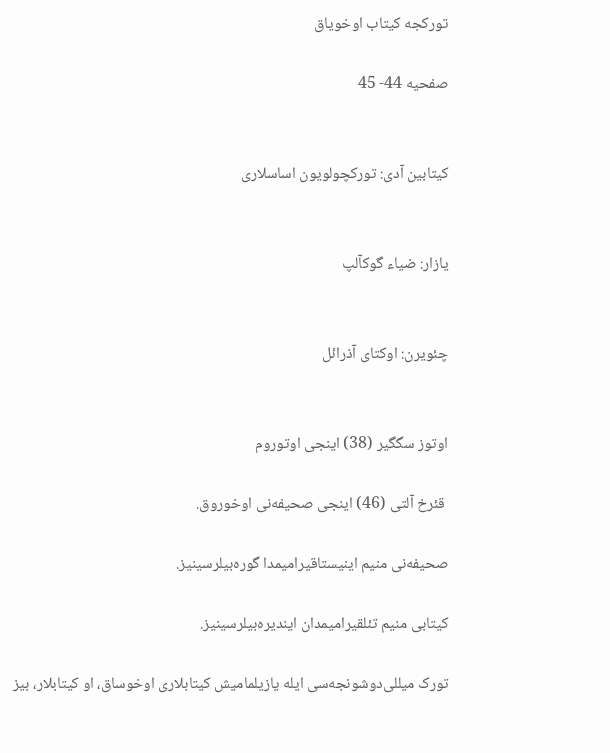تورکجه کیتاب اوخویاق

صفحیه 44- 45


کیتابین آدی: تورکچولویون اساسلاری


یازار: ضیاء گوکآلپ


چئویرن: اوکتای‌ آذرائل‌


اوتوز‌‌ سگگیر (38) اینجی‌ اوتوروم‌

 قئرخ آلتی (46) اینجی صحیفه‌نی اوخوروق.

صحیفه‌نی منیم‌ اینیستاقیرامیمدا گوره‌بیلرسینیز.

کیتابی منیم تئلقیرامیمدان ایندیره‌بیلرسینیز.

تورک میللی‌دوشونجه‌سی ایله یازیلمامیش کیتابلاری اوخوساق، او کیتابلار، بیز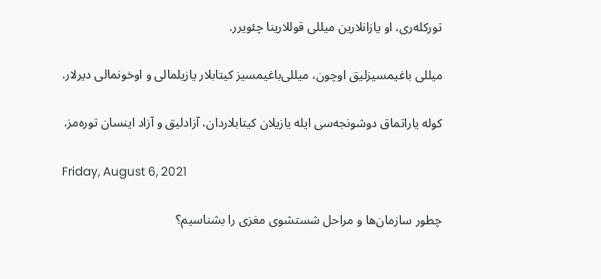تورکله‌ری، او یازانلارین میللی قوللارینا چئویرر.

میللی باغیمسیزلیق اوچون، میللی‌باغیمسیز‌ کیتابلار یازیلمالی‌ و اوخونمالی دیرلار.

کوله یاراتماق‌ دوشونجه‌سی‌ ایله یازیلان‌ کیتابلاردان، آزادلیق‌ و آزاد اینسان‌ توره‌مز.

Friday, August 6, 2021

چطور سازمان‌ها و مراحل شستشوی مغزی را بشناسیم؟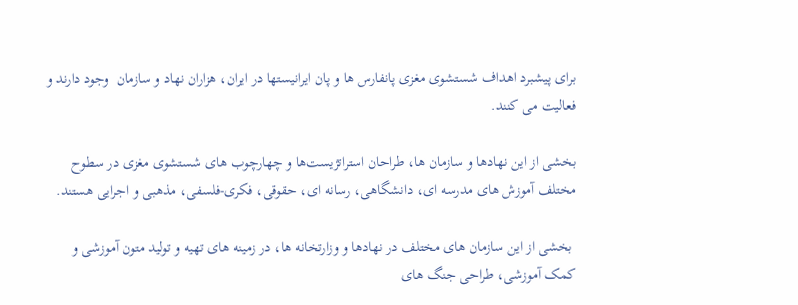برای پیشبرد اهداف شستشوی مغزی پانفارس ها و پان ایرانیستها در ایران، هزاران نهاد و سازمان  وجود دارند و فعالیت می کنند.

بخشی از این نهادها و سازمان ها، طراحان استراتژیست‌ها و چهارچوب های شستشوی مغزی در سطوح مختلف آموزش های مدرسه ای، دانشگاهی، رسانه ای، حقوقی، فکری-فلسفی، مذهبی و اجرایی هستند.

 بخشی از این سازمان های مختلف در نهادها و وزارتخانه ها، در زمینه های تهیه و تولید متون آموزشی و کمک آموزشی، طراحی جنگ های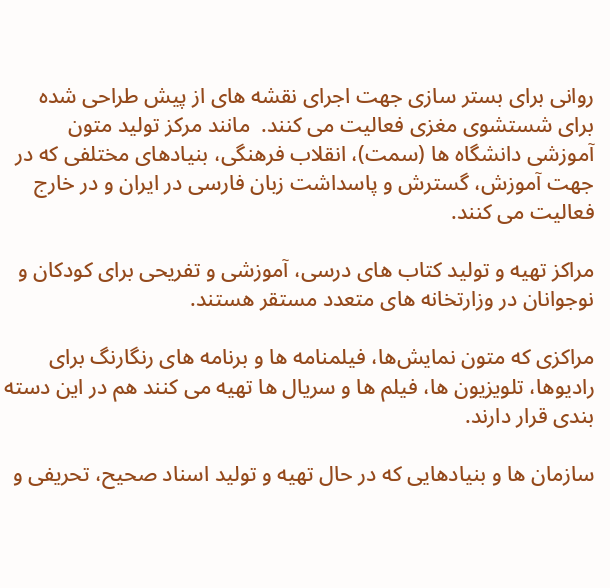روانی برای بستر سازی جهت اجرای نقشه های از پیش طراحی شده برای شستشوی مغزی فعالیت می کنند.  مانند مرکز تولید متون آموزشی دانشگاه ها (سمت)، انقلاب فرهنگی، بنیادهای مختلفی که در جهت آموزش، گسترش و پاسداشت زبان فارسی در ایران و در خارج فعالیت می کنند.

مراکز تهیه و تولید کتاب های درسی، آموزشی و تفریحی برای کودکان و نوجوانان در وزارتخانه های متعدد مستقر هستند.

مراکزی که متون نمایش‌ها، فیلمنامه ها و برنامه های رنگارنگ برای رادیوها، تلویزیون ها، فیلم ها و سریال ها تهیه می کنند هم در این دسته بندی قرار دارند.

سازمان ها و بنیادهایی که در حال تهیه و تولید اسناد صحیح، تحریفی و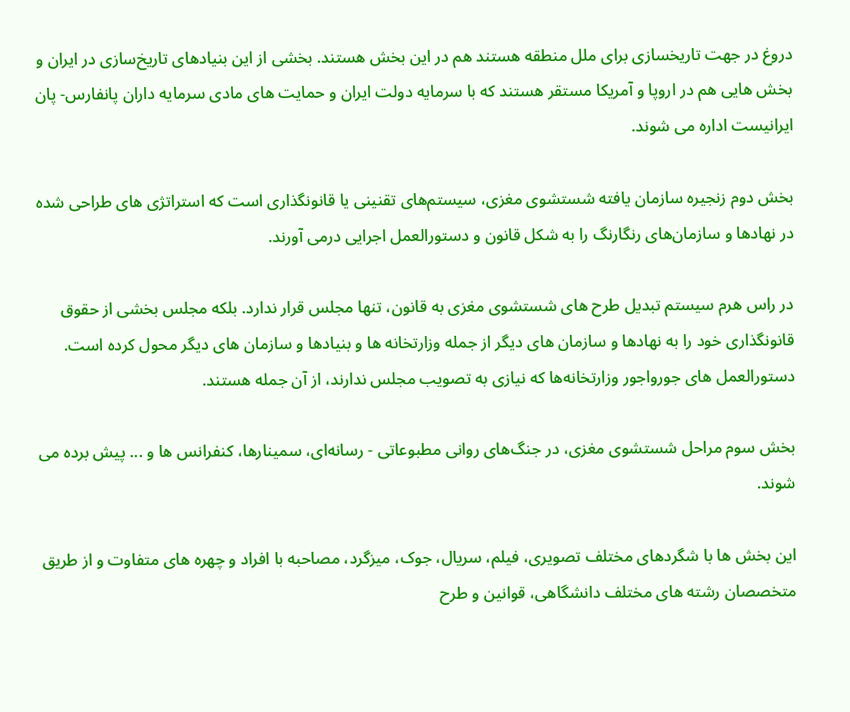دروغ در جهت تاریخسازی برای ملل منطقه هستند هم در این بخش هستند. بخشی از این بنیادهای تاریخ‌سازی در ایران و بخش هایی هم در اروپا و آمریکا مستقر هستند که با سرمایه دولت ایران و حمایت های مادی سرمایه داران پانفارس- پان ایرانیست اداره می شوند.

بخش دوم زنجیره سازمان یافته شستشوی مغزی، سیستم‌های تقنینی یا قانونگذاری است که استراتژی های طراحی شده در نهادها و سازمان‌های رنگارنگ را به شکل قانون و دستورالعمل اجرایی درمی آورند.

در راس هرم سیستم تبدیل طرح های شستشوی مغزی به قانون، تنها مجلس قرار ندارد. بلکه مجلس بخشی از حقوق قانونگذاری خود را به نهادها و سازمان های دیگر از جمله وزارتخانه ها و بنیادها و سازمان های دیگر محول کرده است. دستورالعمل های جورواجور وزارتخانه‌‌ها که نیازی به تصویب مجلس ندارند، از آن جمله هستند.

بخش سوم مراحل شستشوی مغزی، در جنگ‌های روانی مطبوعاتی - رسانه‌ای، سمینارها، کنفرانس ها و ... پیش برده می شوند.

این بخش ها با شگردهای مختلف تصویری، فیلم، سریال، جوک، میزگرد، مصاحبه با افراد و چهره های متفاوت و از طریق متخصصان رشته های مختلف دانشگاهی، قوانین و طرح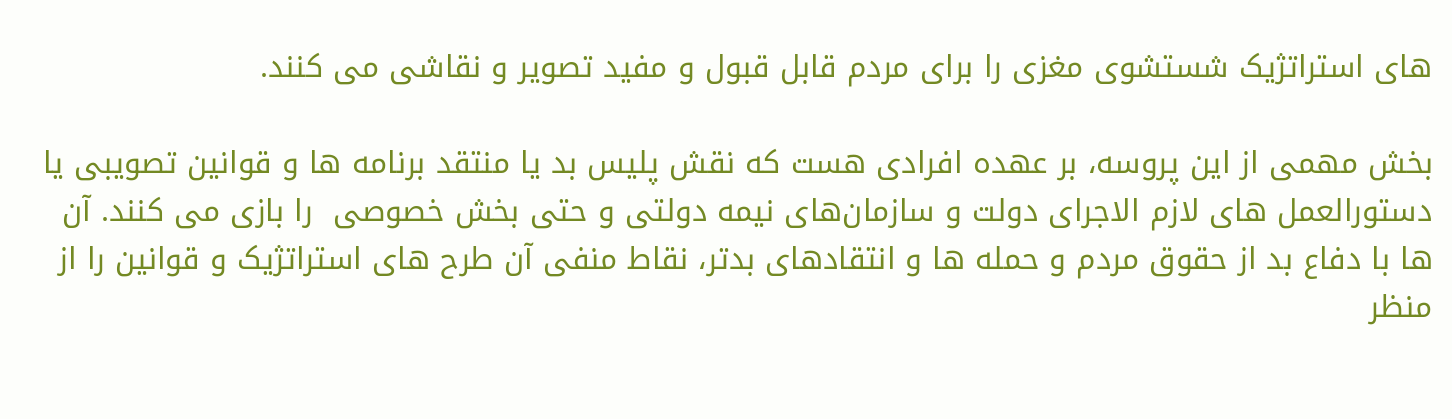های استراتژیک شستشوی مغزی را برای مردم قابل قبول و مفید تصویر و نقاشی می کنند.

بخش مهمی از این پروسه، بر عهده افرادی هست که نقش پلیس بد یا منتقد برنامه ها و قوانین تصویبی یا دستورالعمل های لازم الاجرای دولت و سازمان‌های نیمه دولتی و حتی بخش خصوصی  را بازی می کنند. آن ها با دفاع بد از حقوق مردم و حمله ها و انتقادهای بدتر، نقاط منفی آن طرح های استراتژیک و قوانین را از منظر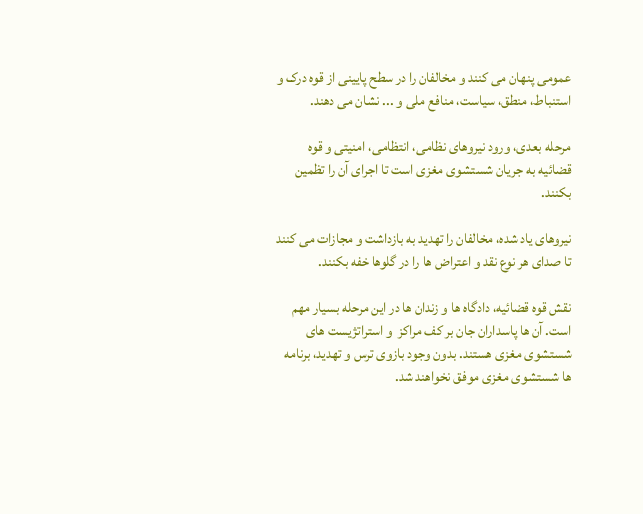عمومی پنهان می کنند و مخالفان را در سطح پایینی از قوه درک و استنباط، منطق، سیاست، منافع ملی و ... نشان می دهند.

مرحله بعدی، ورود نیروهای نظامی، انتظامی، امنیتی و قوه قضائیه به جریان شستشوی مغزی است تا اجرای آن را تظمین بکنند.

نیروهای یاد شده، مخالفان را تهدید به بازداشت و مجازات می کنند تا صدای هر نوع نقد و اعتراض ها را در گلوها خفه بکنند.

نقش قوه قضائیه، دادگاه ها و زندان ها در این مرحله بسیار مهم است. آن ها پاسداران جان‌ بر کف مراکز  و استراتژیست های شستشوی مغزی هستند. بدون وجود بازوی ترس و تهدید، برنامه ها شستشوی مغزی موفق نخواهند شد.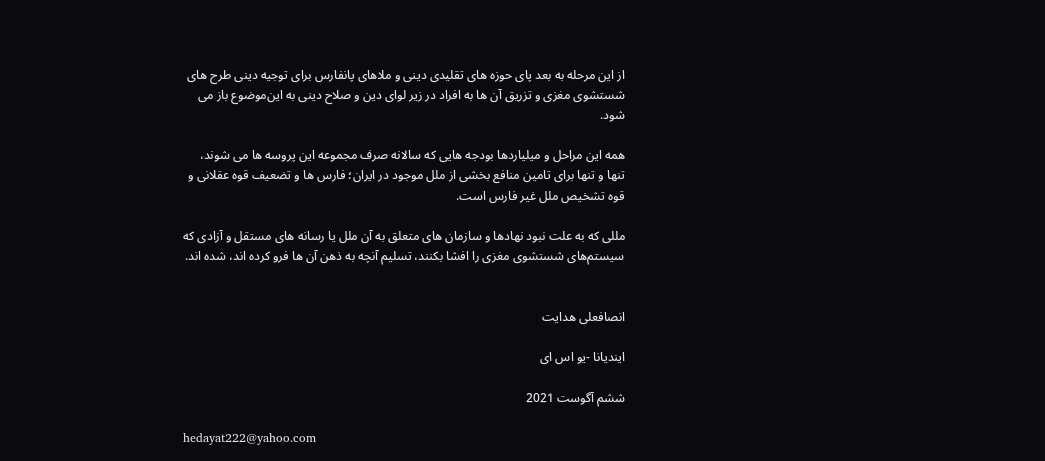از این مرحله به بعد پای حوزه های تقلیدی دینی و ملاهای پانفارس برای توجیه دینی طرح های شستشوی مغزی و تزریق آن ها به افراد در زیر لوای دین و صلاح دینی به این‌موضوع باز می شود.

همه این مراحل و میلیاردها بودجه هایی که سالانه صرف مجموعه این پروسه ها می شوند، تنها و تنها برای تامین منافع بخشی از ملل موجود در ایران؛ فارس ها و تضعیف قوه عقلانی و قوه تشخیص ملل غیر فارس است.

مللی که به علت نبود نهادها و سازمان های متعلق به آن‌ ملل یا رسانه های مستقل و آزادی که سیستم‌های شستشوی مغزی را افشا بکنند، تسلیم آنچه به ذهن آن ها فرو کرده اند، شده اند.


انصافعلی هدایت

ایندیانا -یو اس ای

ششم آگوست 2021

hedayat222@yahoo.com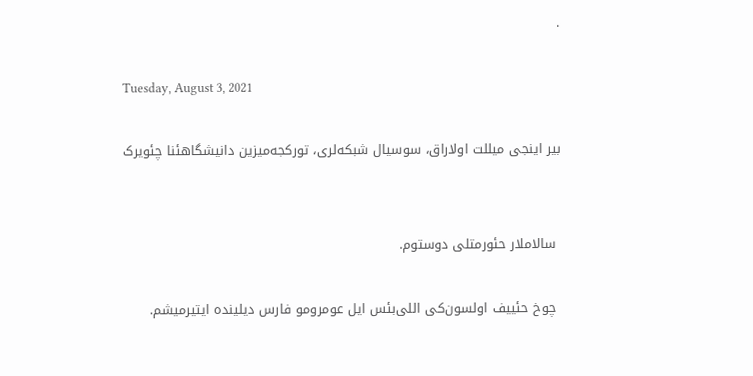.

Tuesday, August 3, 2021

بیر‌ اینجی‌ میللت‌ اولاراق، سوسیال‌ شبکه‌لری‌، تورکجه‌میزین دانیشگاهئنا‌ چئویرک


 سالاملار حئورمتلی‌ دوستوم.

 چوخ حئییف‌ اولسون‌کی اللی‌بئس‌ ایل‌ عومرومو‌ فارس دیلینده‌ ایتیرمیشم.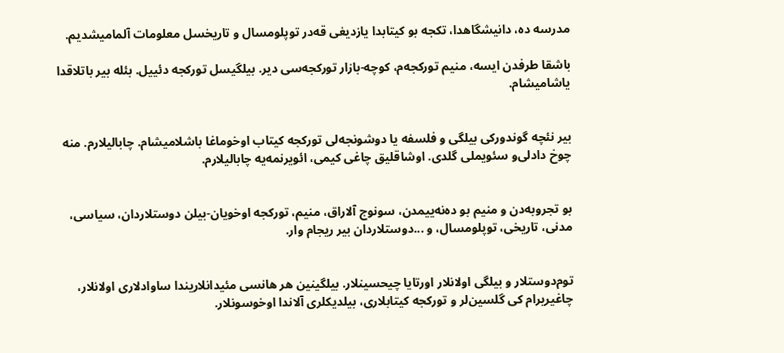مدرسه ده‌، دانیشگاهدا‌، تکجه بو کیتابدا‌ یازدیغی‌ قه‌در‌ توپلومسال و تاریخسل‌ معلومات‌ آلمامیشدیم.

باشقا‌ طرفدن‌ ایسه، منیم تورکجه‌م، کوچه‌-بازار‌ تورکجه‌سی دیر. بیلگیسل‌ تورکجه‌ دئییل. بئله‌ بیر‌ باتلاقدا‌ یاشامیشام.


بیر‌ نئچه‌ گوندور‌کی بیلگی‌ و فلسفه یا دوشونجه‌لی تورکجه‌ کیتاب ‌اوخوماغا‌ باشلامیشام. چابالیلارم. منه‌ چوخ‌ دادلی‌و سئویملی‌ گلدی. اوشاقلیق‌ چاغی‌ کیمی‌، ائویرنمه‌یه‌ چابالیلارم.


بو تجروبه‌دن و منیم‌ بو ده‌نه‌ییمدن، سونوج آلاراق، منیم‌، تورکجه‌ اوخویا‌ن-بیلن‌ دوستلاردان‌، سیاسی، مدنی، تاریخی، توپلومسال، و ...دوستلاردان بیر‌ ریجام‌ وار.


توم‌دوستلار و بیلگی اولانلار‌ اورتایا‌ چیحسینلار. بیلگینین هر‌ هانسی مئیدانلاریندا‌ ساوادلاری اولانلار، چاغیریرام‌ کی‌ گلسین‌لر و تورکجه‌ کیتابلاری‌، بیلدیکلری‌ آلاندا‌‌ اوخوسونلار.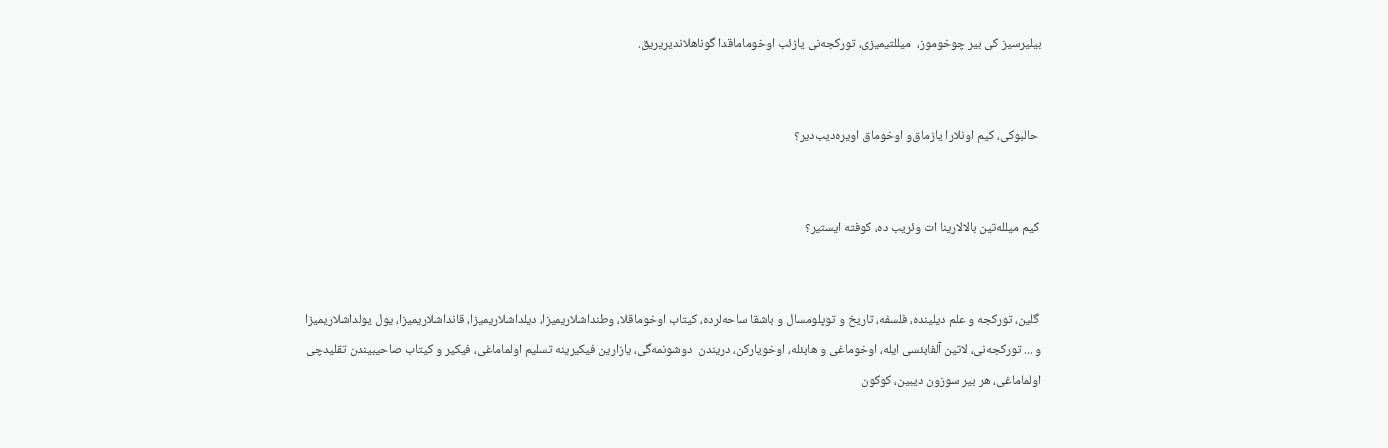بیلیرسیز‌ کی‌ بیر‌ چوخوموز،  میللتیمیزی‌، تورکجه‌نی‌ یازئب‌ اوخوماماقدا‌ گوناهلاندیریریق.


 حالبوکی،‌ کیم‌ اونلارا‌ یازماق‌و اوخوماق‌ اویره‌دیب‌دیر‌؟


 کیم میلله‌تین‌ بالالارینا‌ ات‌ وئریب‌ ده،‌ کوفته‌ ایستیر؟


 گلین‌، تورکجه و علم‌‌ دیلینده، فلسفه، تاریخ و توپلومسال و باشقا ساحه‌لرده، کیتاب‌ اوخوماقلا‌، وطنداشلاریمیزا، دیلداشلاریمیزا، قانداشلاریمیزا، یول ‌یولداشلاریمیزا و ... تورکجه‌نی، لاتین‌ آلفابئسی‌ ایله، اوخوماغی ‌و هابئله، اوخویارکن، دریندن‌  دوشونمه‌گی، یازارین‌ فیکیرینه‌ تسلیم‌ اولماماغی، فیکیر و کیتاب‌ صاحیبیندن تقلیدچی‌ اولماماغی‌، هر بیر سوزون‌ دیبین، کوکون‌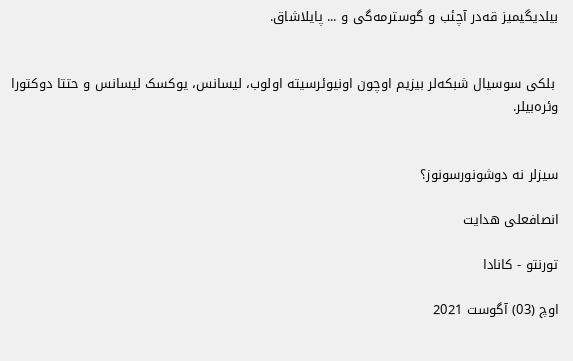بیلدیگیمیز‌ قه‌در‌ آچئب و گوسترمه‌گی و ... پایلاشاق.


 بلکی‌ سوسیال‌ شبکه‌لر‌ بیزیم‌ اوچون اونیوئرسیته اولوب،‌ لیسانس، یوکسک‌ لیسانس‌ و حتتا‌ دوکتورا‌ وئره‌بیلر.


سیزلر‌ نه‌ دوشونورسونوز؟

انصافعلی‌ هدایت

تورنتو - کانادا

اوچ (03) آگوست‌ 2021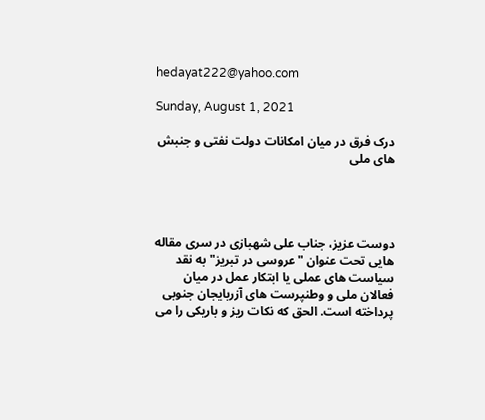hedayat222@yahoo.com

Sunday, August 1, 2021

درک فرق در میان امکانات دولت نفتی و جنبش های ملی




دوست عزیز، جناب علی شهبازی در سری مقاله هایی تحت عنوان "عروسی در تبریز" به نقد سیاست های عملی یا ابتکار عمل در میان فعالان ملی و وطنپرست های آزربایجان جنوبی پرداخته است. الحق که نکات ریز و باریکی را می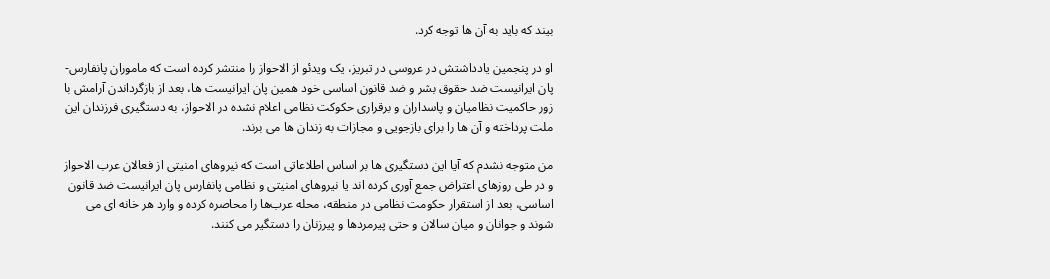بیند که باید به آن ها توجه کرد.

او در پنجمین یادداشتش در عروسی در تبریز، یک ویدئو از الاحواز را منتشر کرده است که ماموران پانفارس-پان ایرانیست ضد حقوق بشر و ضد قانون اساسی خود همین پان ایرانیست ها، بعد از بازگرداندن آرامش با زور حاکمیت نظامیان و پاسداران و برقراری حکوکت نظامی اعلام‌ نشده در الاحواز، به دستگیری فرزندان این ملت پرداخته و آن ها را برای بازجویی و مجازات به زندان ها می برند.

من متوجه نشدم که آیا این دستگیری ها بر اساس اطلاعاتی است که نیروهای امنیتی از فعالان عرب الاحواز و در طی روزهای اعتراض جمع آوری کرده اند یا نیروهای امنیتی و نظامی پانفارس پان ایرانیست ضد قانون اساسی، بعد از استقرار حکومت نظامی در منطقه، محله عرب‌ها را محاصره کرده و وارد هر خانه ای می شوند و جوانان و میان سالان و حتی پیرمردها و پیرزنان را دستگیر می کنند.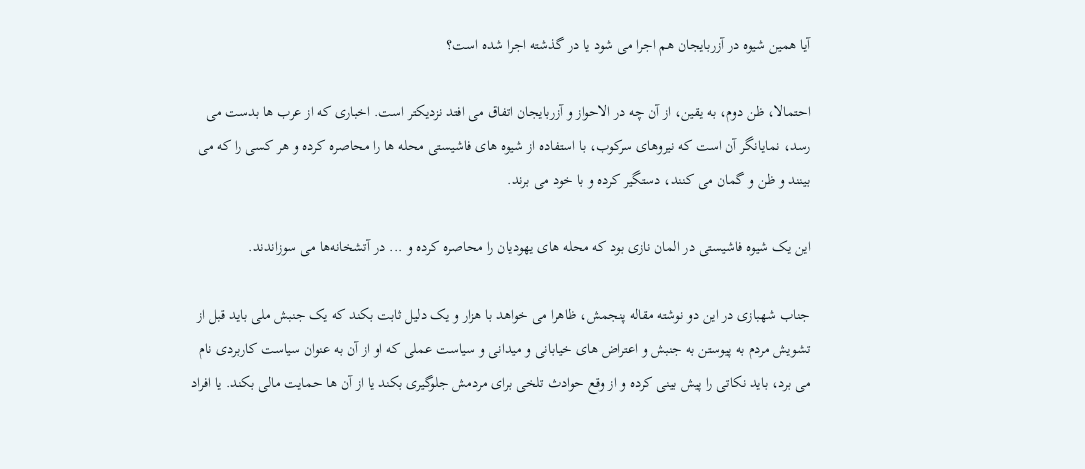آیا همین شیوه در آزربایجان هم اجرا می شود یا در گذشته اجرا شده است؟

احتمالا، ظن دوم، به یقین، از آن چه در الاحواز و آزربایجان اتفاق می افتد نزدیکتر است. اخباری که از عرب ها بدست می رسد، نمایانگر آن است که نیروهای سرکوب، با استفاده از شیوه های فاشیستی محله ها را محاصره کرده و هر کسی را که می بینند و ظن و گمان می کنند، دستگیر کرده و با خود می برند.

این یک شیوه فاشیستی در المان نازی بود که محله های یهودیان را محاصره کرده و ... در آتشخانه‌ها می سوزاندند.

جناب شهبازی در این دو نوشته مقاله پنجمش، ظاهرا می خواهد با هزار و یک دلیل ثابت بکند که یک جنبش ملی باید قبل از تشویش مردم به پیوستن به جنبش و اعتراض های خیابانی و میدانی و سیاست عملی که او از آن به عنوان سیاست کاربردی نام می برد، باید نکاتی را پیش بینی کرده و از وقع حوادث تلخی برای مردمش جلوگیری بکند یا از آن ها حمایت مالی بکند. یا افراد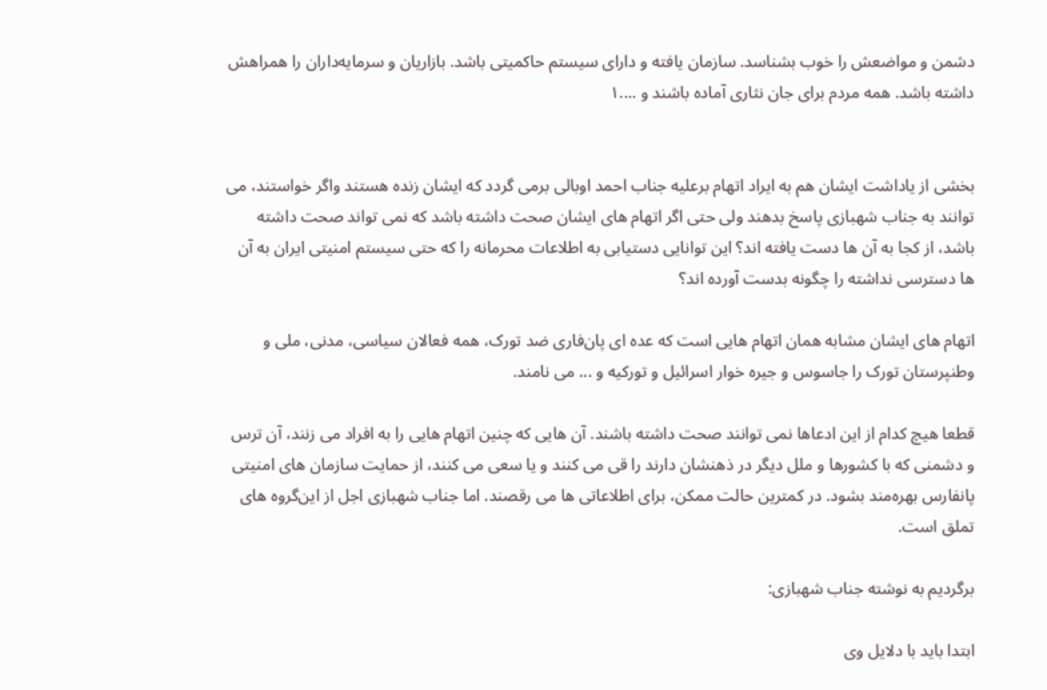دشمن و مواضعش را خوب بشناسد. سازمان یافته و دارای سیستم حاکمیتی باشد. بازاریان و سرمایه‌داران را همراهش داشته باشد. همه مردم برای جان نثاری آماده باشند و ....۱


بخشی از یاداشت ایشان هم به ایراد اتهام برعلیه جناب احمد اوبالی برمی گردد که ایشان زنده هستند واگر خواستند، می توانند به جناب شهبازی پاسخ بدهند ولی حتی اگر اتهام های ایشان صحت داشته باشد که نمی تواند صحت داشته باشد، از کجا به آن ها دست یافته اند؟ این توانایی دستیابی به اطلاعات محرمانه را که حتی سیستم امنیتی ایران به آن ها دسترسی نداشته را چگونه بدست آورده اند؟

اتهام های ایشان مشابه همان اتهام هایی است که عده ای پان‌فاری ضد تورک، همه فعالان سیاسی، مدنی، ملی و وطنپرستان تورک را جاسوس و جیره خوار اسرائیل و تورکیه و ... می نامند.

قطعا هیچ کدام از این ادعاها نمی توانند صحت داشته باشند. آن هایی که چنین اتهام هایی را به افراد می زنند، آن ترس و دشمنی که با کشورها و ملل دیگر در ذهنشان دارند را قی می کنند و یا سعی می کنند، از حمایت سازمان های امنیتی پانفارس بهره‌مند بشود. در کمترین حالت ممکن، برای اطلاعاتی ها می رقصند. اما جناب شهبازی اجل از این‌گروه های تملق است.

برگردیم به نوشته جناب شهبازی:

ابتدا باید با دلایل وی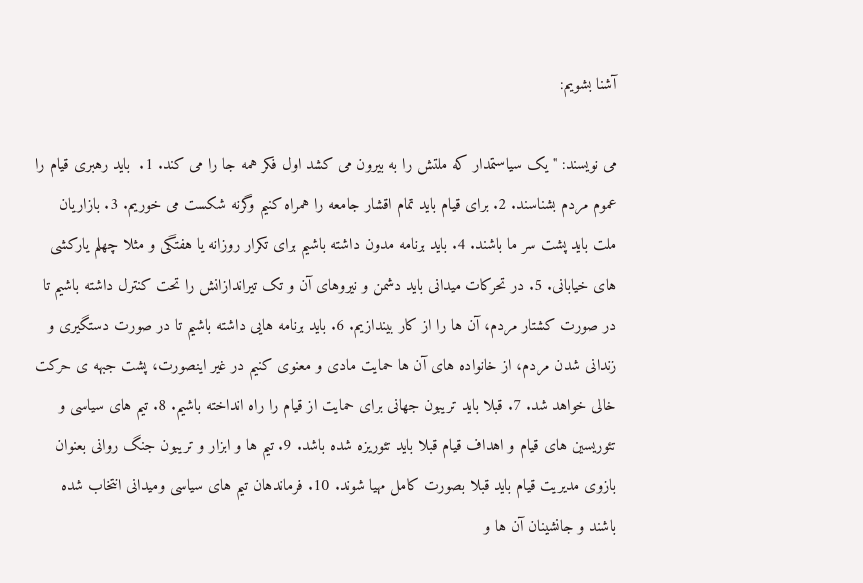آشنا بشویم:

می نویسند: "یک سیاستمدار که ملتش را به بیرون می کشد اول فکر همه جا را می کند. 1.  باید رهبری قیام را عموم مردم بشناسند. 2. برای قیام باید تمام اقشار جامعه را همراه کنیم وگرنه شکست می خوریم. 3. بازاریان ملت باید پشت سر ما باشند. 4. باید برنامه مدون داشته باشیم برای تکرار روزانه یا هفتگی و مثلا چهلم یارکشی های خیابانی. 5. در تحرکات میدانی باید دشمن و نیروهای آن و تک تیراندازانش را تحت کنترل داشته باشیم تا در صورت کشتار مردم، آن ها را از کار بیندازیم. 6. باید برنامه هایی داشته باشیم تا در صورت دستگیری و زندانی شدن مردم، از خانواده های آن ها حمایت مادی و معنوی کنیم در غیر اینصورت، پشت جبهه ی حرکت خالی خواهد شد. 7. قبلا باید تریبون جهانی برای حمایت از قیام را راه انداخته باشیم. 8. تیم های سیاسی و تئوریسین های قیام و اهداف قیام قبلا باید تئوریزه شده باشد. 9. تیم ها و ابزار و تریبون جنگ روانی بعنوان بازوی مدیریت قیام باید قبلا بصورت کامل مهیا شوند. 10. فرماندهان تیم های سیاسی ومیدانی انتخاب شده باشند و جانشینان آن ها و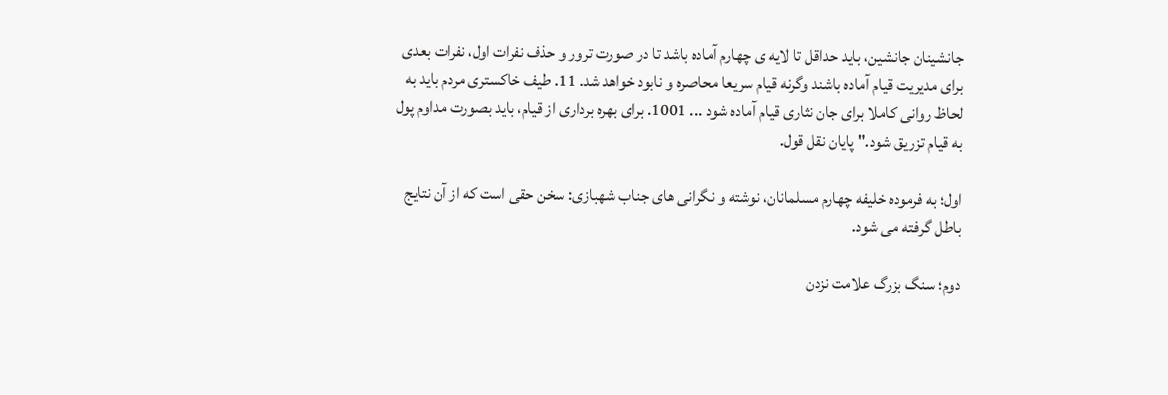جانشینان جانشین، باید حداقل تا لایه ی چهارم آماده باشد تا در صورت ترور و حذف نفرات اول، نفرات بعدی برای مدیریت قیام آماده باشند وگرنه قیام سریعا محاصره و نابود خواهد شد. 11. طیف خاکستری مردم باید به لحاظ روانی کاملا برای جان نثاری قیام آماده شود ... 1001. برای بهره برداری از قیام، باید بصورت مداوم پول به قیام تزریق شود." پایان نقل قول.

اول؛ به فرموده خلیفه چهارم مسلمانان، نوشته و نگرانی های جناب شهبازی: سخن حقی است که از آن نتایج باطل گرفته می شود.

دوم؛ سنگ بزرگ علامت نزدن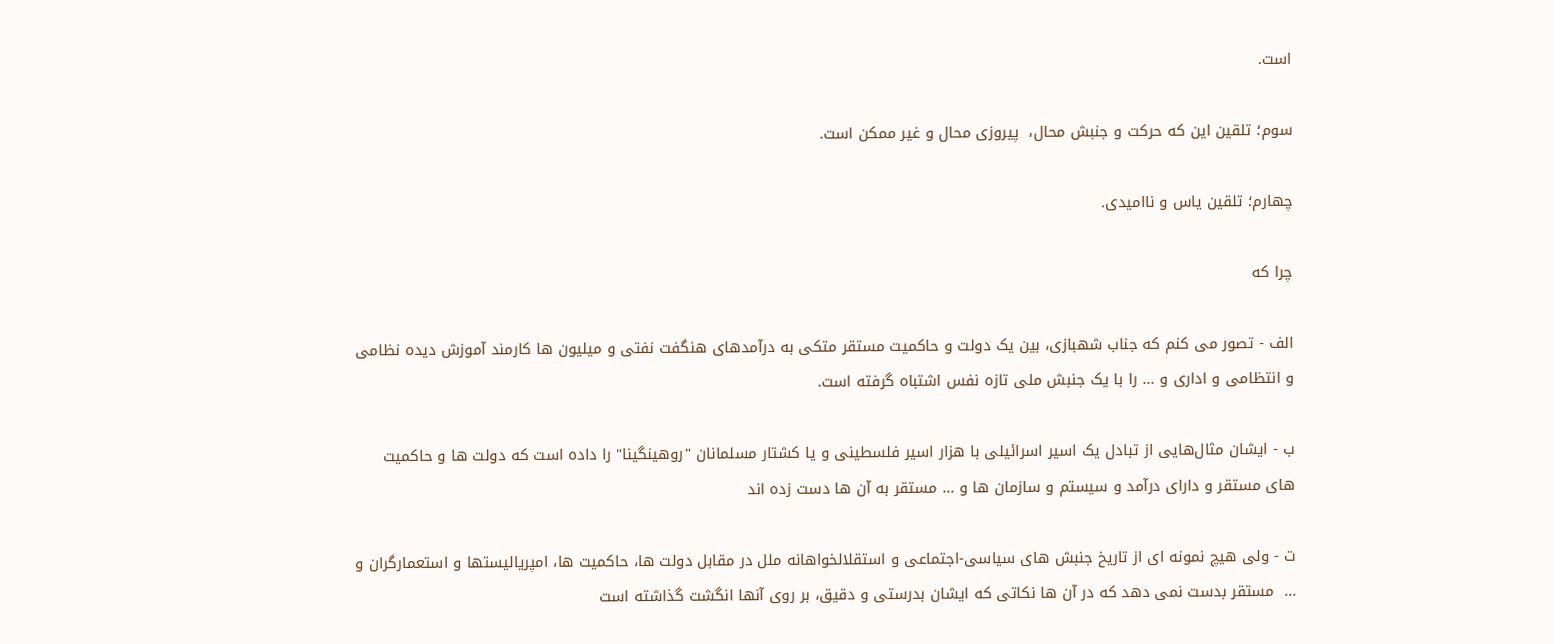است.

سوم؛ تلقین این که حرکت و جنبش محال،  پیروزی محال و غیر ممکن است.

چهارم؛ تلقین یاس و ناامیدی.

چرا که

الف - تصور می کنم که جناب شهبازی، بین یک دولت و حاکمیت مستقر متکی به درآمدهای هنگفت نفتی و میلیون ها کارمند آموزش دیده نظامی و انتظامی و اداری و ... را با یک جنبش ملی تازه نفس اشتباه گرفته است.

ب - ایشان مثال‌هایی از تبادل یک اسیر اسرائیلی با هزار اسیر فلسطینی و یا کشتار مسلمانان "روهینگینا" را داده است که دولت ها و حاکمیت های مستقر و دارای درآمد و سیستم و سازمان ها و ... مستقر به‌ آن ها دست زده اند

ت - ولی هیچ نمونه ای از تاریخ جنبش های سیاسی-اجتماعی و استقلالخواهانه ملل در مقابل دولت ها، حاکمیت ها، امپریالیستها و استعمارگران و ...  مستقر بدست نمی دهد که در آن ها نکاتی که ایشان بدرستی و دقیق، بر روی آنها انگشت گذاشته است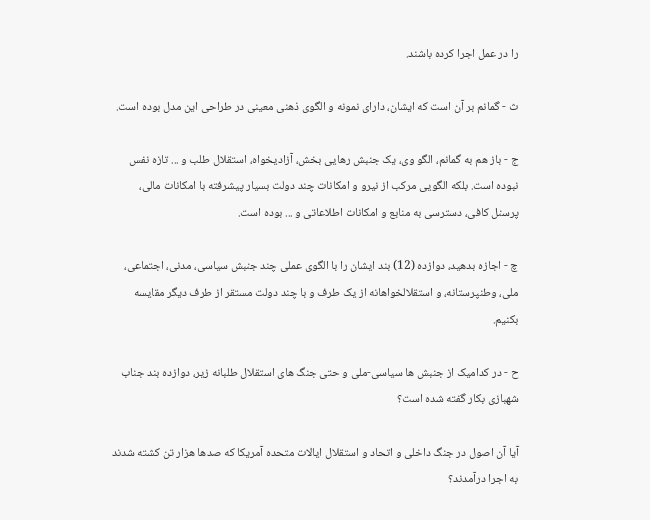را در عمل اجرا کرده باشند.

ث - گمانم بر آن است که ایشان، دارای نمونه و الگوی ذهنی معینی در طراحی این مدل بوده است.

ج - باز هم به گمانم، الگو وی، یک جنبش رهایی بخش، آزادیخواه، استقلال طلب و ... تازه نفس نبوده است. بلکه الگویی مرکب از نیرو و امکانات چند دولت بسیار پیشرفته با امکانات مالی، پرسنل کافی، دسترسی به منابع و امکانات اطلاعاتی و ... بوده است.

چ - اجازه بدهید، دوازده (12) بند ایشان را با الگوی عملی چند جنبش سیاسی، مدنی، اجتماعی، ملی، وطنپرستانه، و استقلالخواهانه از یک طرف و با چند دولت مستقر از طرف دیگر مقایسه بکنیم.

ح - در کدامیک از جنبش ها سیاسی-ملی و حتی جنگ های استقلال طلبانه زیر، دوازده بند جناب شهبازی بکار گفته شده است؟

آیا آن اصول در جنگ داخلی و اتحاد و استقلال ایالات متحده آمریکا که صدها هزار تن کشته شدند به اجرا درآمدند؟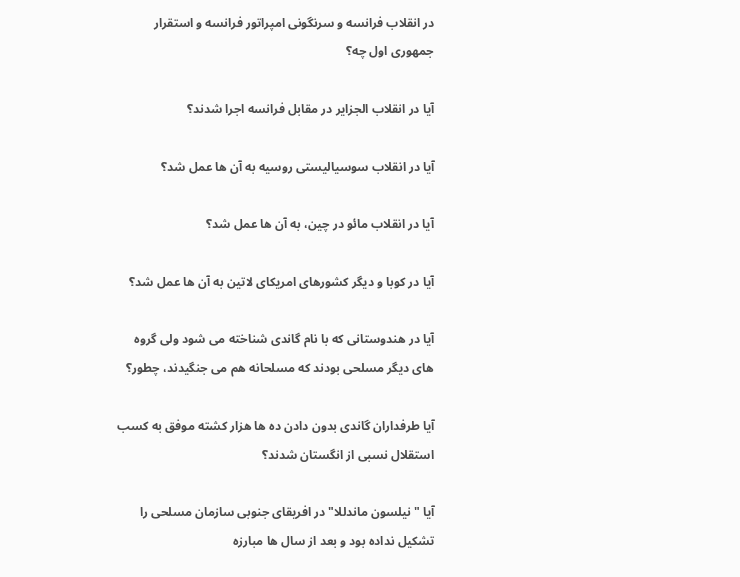در انقلاب فرانسه و سرنگونی امپراتور فرانسه و استقرار جمهوری اول چه؟

آیا در انقلاب الجزایر در مقابل فرانسه اجرا شدند؟

آیا در انقلاب سوسیالیستی روسیه به آن ها عمل شد؟

آیا در انقلاب مائو در چین، به آن ها عمل شد؟

آیا در کوبا و دیگر کشورهای امریکای لاتین به آن ها عمل شد؟

آیا در هندوستانی که با نام گاندی شناخته می شود ولی گروه های دیگر مسلحی بودند که مسلحانه هم می جنگیدند، چطور؟

آیا طرفداران گاندی بدون دادن ده ها هزار کشته موفق به کسب استقلال نسبی از انگستان شدند؟

آیا "نیلسون ماندللا" در افریقای جنوبی سازمان مسلحی را تشکیل نداده بود و بعد از سال ها مبارزه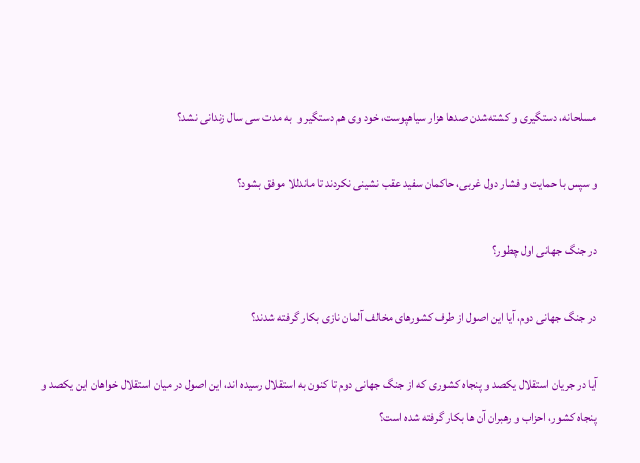مسلحانه، دستگیری و کشته‌شدن صدها هزار سیاهپوست، خود وی هم دستگیر و  به مدت سی سال زندانی نشد؟

و سپس با حمایت و فشار دول غربی، حاکمان سفید عقب نشینی نکردند تا ماندللا موفق بشود؟

در جنگ جهانی اول چطور؟

در جنگ جهانی دوم، آیا این اصول از طرف کشورهای مخالف آلمان نازی بکار گرفته شدند؟

آیا در جریان استقلال یکصد و پنجاه کشوری که از جنگ جهانی دوم تا کنون به استقلال رسیده اند، این اصول در میان استقلال خواهان این یکصد و پنجاه کشور، احزاب و رهبران آن ها بکار گرفته شده است؟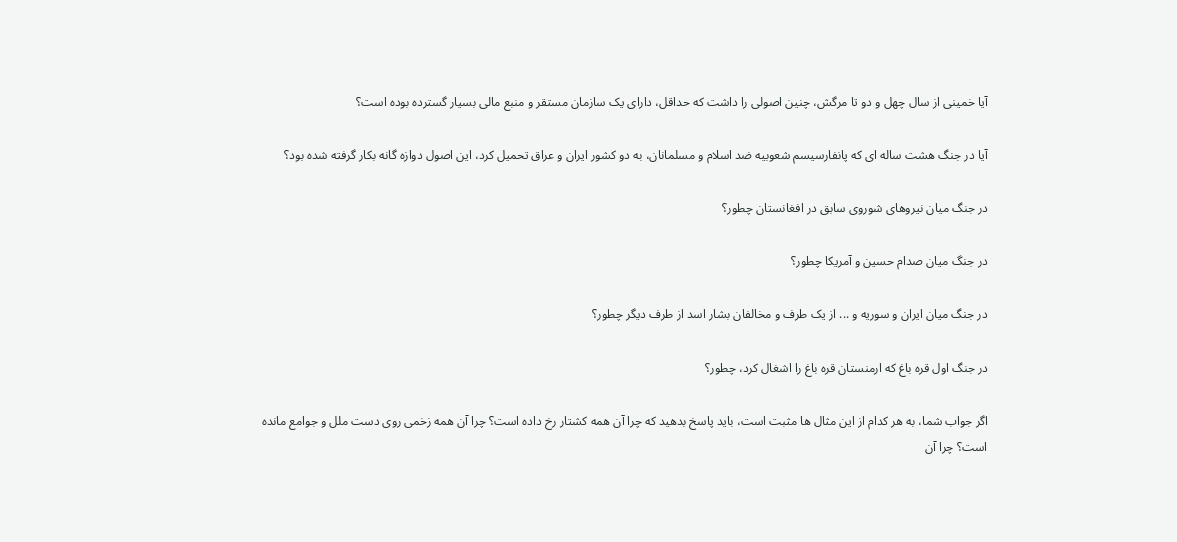آیا خمینی از سال چهل و دو تا مرگش، چنین اصولی را داشت که حداقل، دارای یک سازمان مستقر و منبع مالی بسیار گسترده بوده است؟

آیا در جنگ هشت ساله ای که پانفارسیسم شعوبیه ضد اسلام و مسلمانان، به دو کشور ایران و عراق تحمیل کرد، این اصول دوازه گانه بکار گرفته شده بود؟

در جنگ میان نیروهای شوروی سابق در افغانستان چطور؟

در جنگ میان صدام حسین و آمریکا چطور؟

در جنگ میان ایران و سوریه و ... از یک طرف و مخالفان بشار اسد از طرف دیگر چطور؟

در جنگ اول قره باغ که ارمنستان قره باغ را اشغال کرد، چطور؟

اگر جواب شما، به هر کدام از این مثال ها مثبت است، باید پاسخ بدهید که چرا آن همه کشتار رخ داده است؟ چرا آن همه زخمی روی دست ملل و جوامع مانده است؟ چرا آن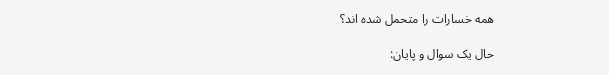همه خسارات را متحمل شده اند؟

حال یک سوال و پایان: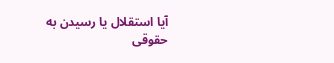آیا استقلال یا رسیدن به حقوقی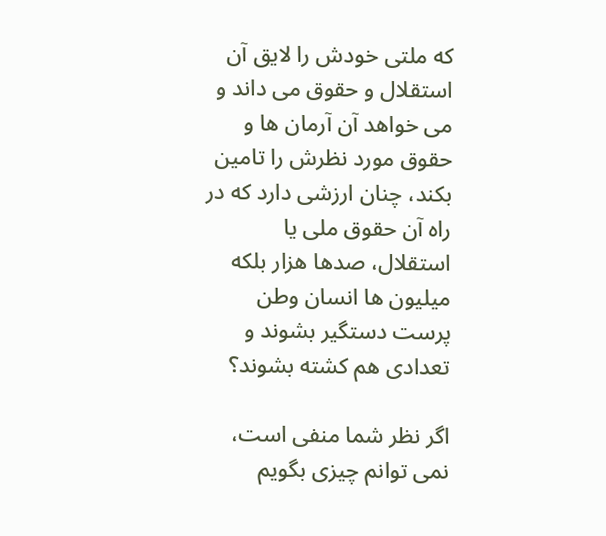که ملتی خودش را لایق آن استقلال و حقوق می داند و می خواهد آن آرمان ها و حقوق مورد نظرش را تامین بکند، چنان ارزشی دارد که در راه آن حقوق ملی یا استقلال، صدها هزار بلکه میلیون ها انسان وطن پرست دستگیر بشوند و تعدادی هم کشته بشوند؟

اگر نظر شما منفی است، نمی توانم چیزی بگویم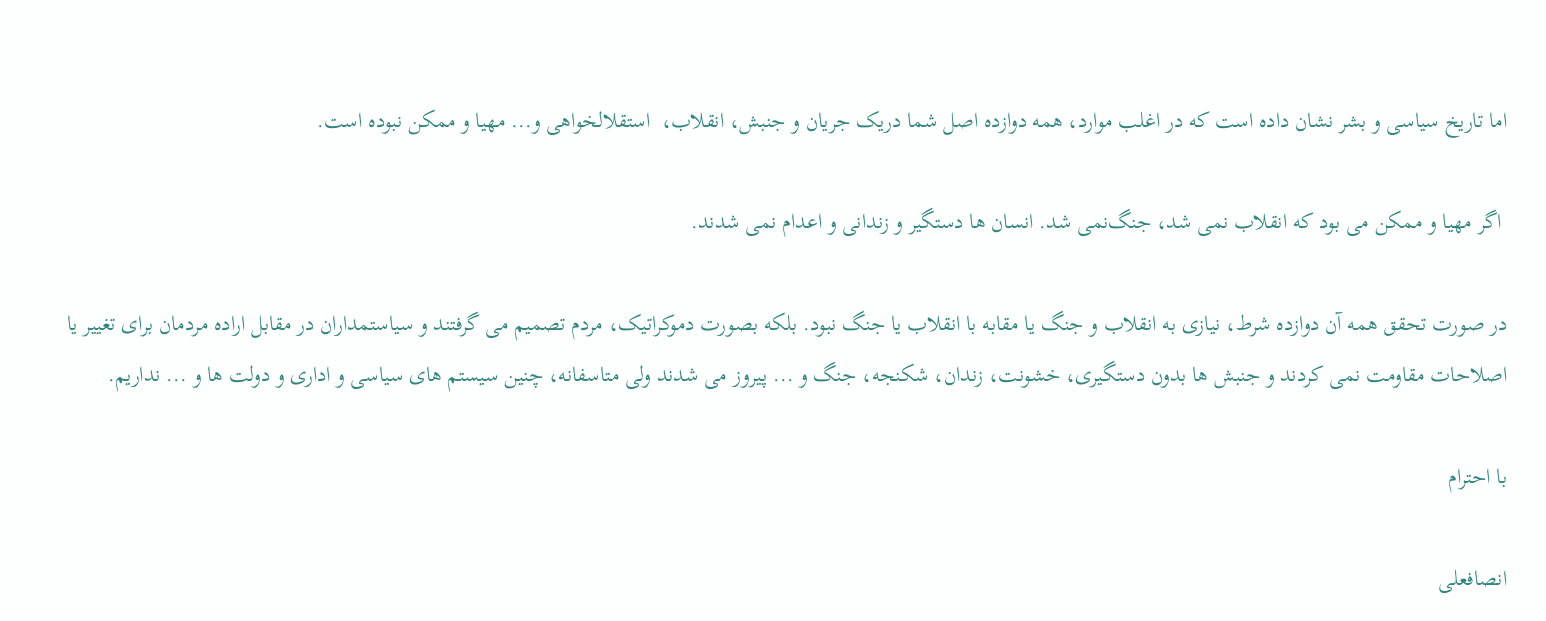اما تاریخ سیاسی و بشر نشان داده است که در اغلب موارد، همه دوازده اصل شما دریک جریان و جنبش، انقلاب،  استقلالخواهی و... مهیا و ممکن نبوده است.

 اگر مهیا و ممکن می بود که انقلاب نمی شد، جنگ‌نمی شد. انسان ها دستگیر و زندانی و اعدام نمی شدند.

در صورت تحقق همه آن دوازده شرط، نیازی به انقلاب و جنگ یا مقابه با انقلاب یا جنگ نبود. بلکه بصورت دموکراتیک، مردم تصمیم می گرفتند و سیاستمداران در مقابل اراده مردمان برای تغییر یا اصلاحات مقاومت نمی کردند و جنبش ها بدون دستگیری، خشونت، زندان، شکنجه، جنگ و ... پیروز می شدند ولی متاسفانه، چنین سیستم های سیاسی و اداری و دولت ها و ... نداریم.

با احترام

انصافعلی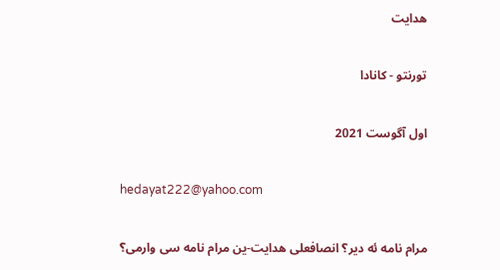هدایت

تورنتو - کانادا

اول آگوست 2021

hedayat222@yahoo.com

مرام نامه ئه دیر؟ انصافعلی هدایت-ین مرام نامه سی وارمی؟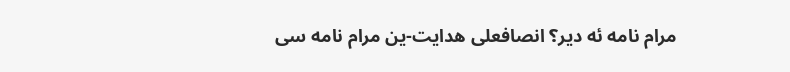مرام نامه ئه دیر؟ انصافعلی هدایت-ین مرام نامه سی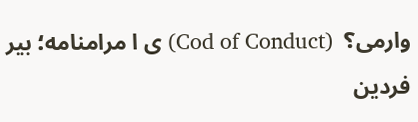وارمی؟  (Cod of Conduct) ی ا مرامنامه؛ بیر فردین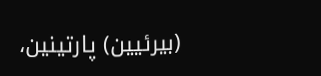(بیرئیین) پارتینین،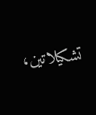تشکیلاتین،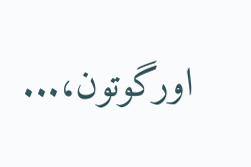اورگوتون،...